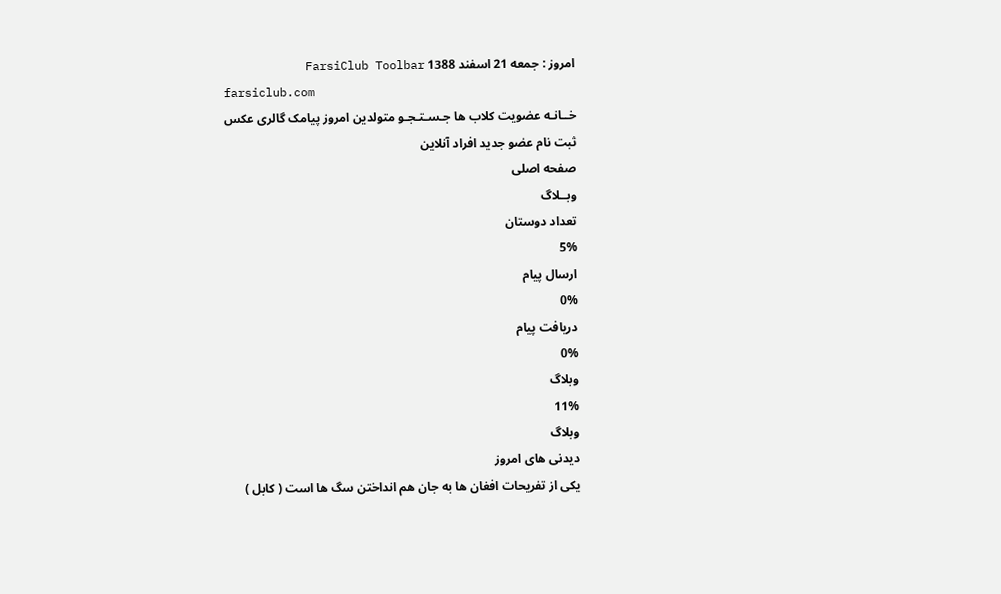امروز : جمعه 21 اسفند 1388 FarsiClub Toolbar
farsiclub.com
خــانـه عضویت کلاب ها جـسـتـجـو متولدین امروز پیامک گالری عکس
ثبت نام عضو جدید افراد آنلاین
صفحه اصلی
وبــلاگ
تعداد دوستان
5%
ارسال پیام
0%
دریافت پیام
0%
وبلاگ
11%
وبلاگ
دیدنی های امروز
یکی از تفریحات افغان ها به جان هم انداختن سگ ها است ( کابل )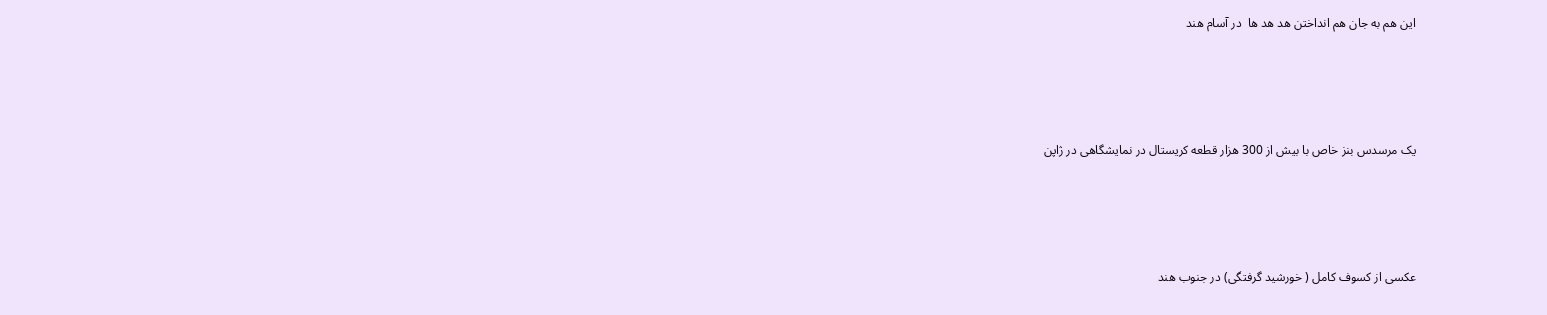این هم به جان هم انداختن هد هد ها  در آسام هند






یک مرسدس بنز خاص با بیش از 300 هزار قطعه کریستال در نمایشگاهی در ژاپن






عکسی از کسوف کامل ( خورشید گرفتگی) در جنوب هند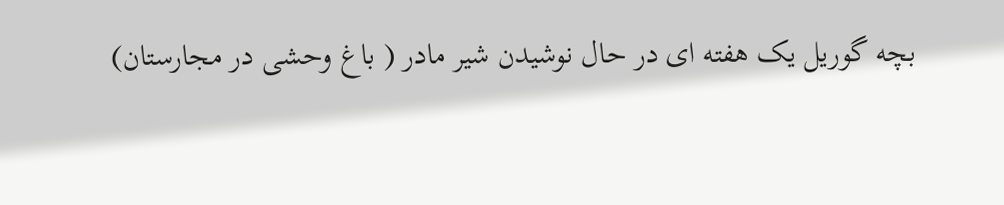بچه گوریل یک هفته ای در حال نوشیدن شیر مادر ( باغ وحشی در مجارستان)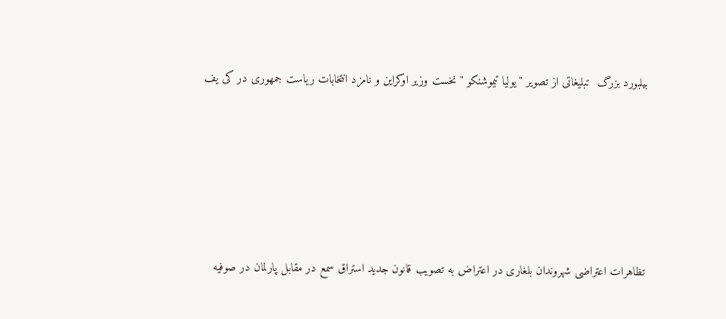بیلبورد بزرگ  تبلیغاتی از تصویر " یولیا تیموشنکو " نخست وزیر اوکراین و نامزد انتخابات ریاست جمهوری در کی یف






تظاهرات اعتراضی شهروندان بلغاری در اعتراض به تصویب قانون جدید استراق سمع در مقابل پارلمان در صوفیه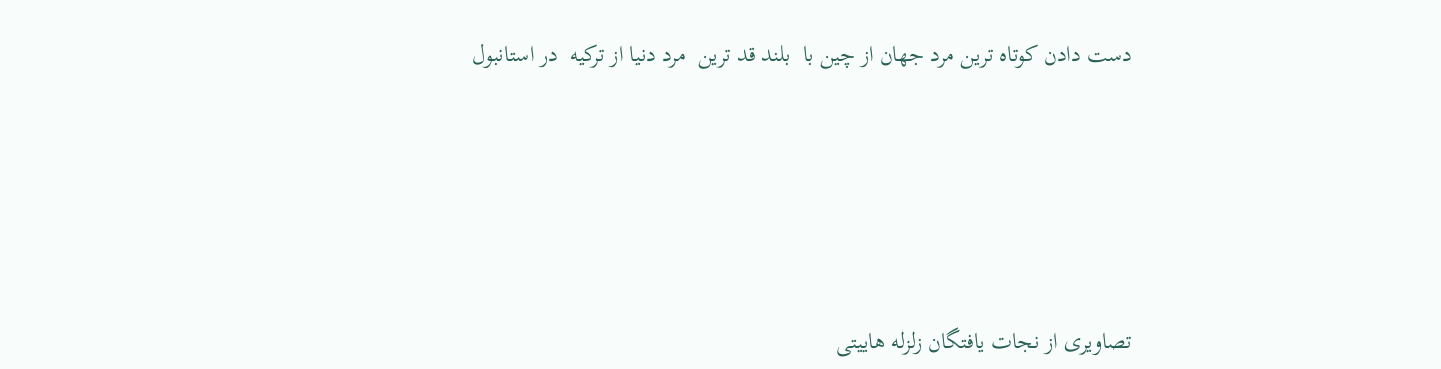دست دادن کوتاه ترین مرد جهان از چین با  بلند قد ترین  مرد دنیا از ترکیه  در استانبول






تصاویری از نجات یافتگان زلزله هاییتی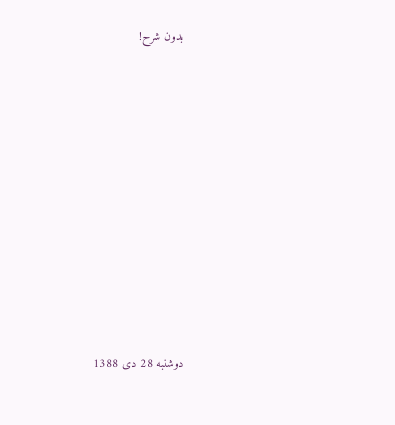بدون شرح!














دوشنبه 28 دی 1388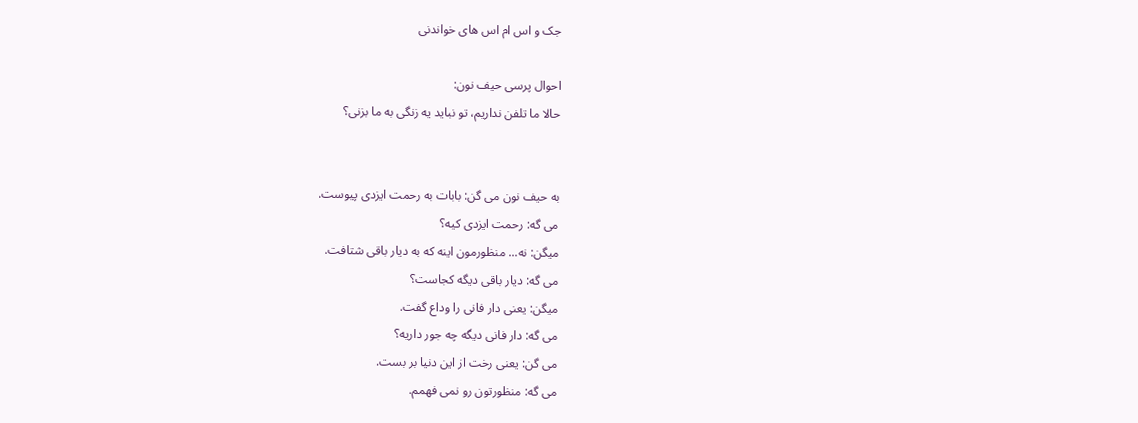جک و اس ام اس های خواندنی

احوال پرسی حیف نون:
حالا ما تلفن نداریم، تو نباید یه زنگی به ما بزنی؟


به حیف نون می گن: بابات به رحمت ایزدی پیوست.
می گه: رحمت ایزدی کیه؟
میگن: نه... منظورمون اینه که به دیار باقی شتافت.
می گه: دیار باقی دیگه کجاست؟
میگن: یعنی دار فانی را وداع گفت.
می گه: دار فانی دیگه چه جور داریه؟
می گن: یعنی رخت از این دنیا بر بست.
می گه: منظورتون رو نمی فهمم.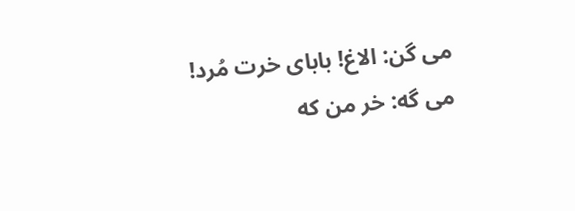می گن: الاغ! بابای خرت مُرد!
می گه: خر من که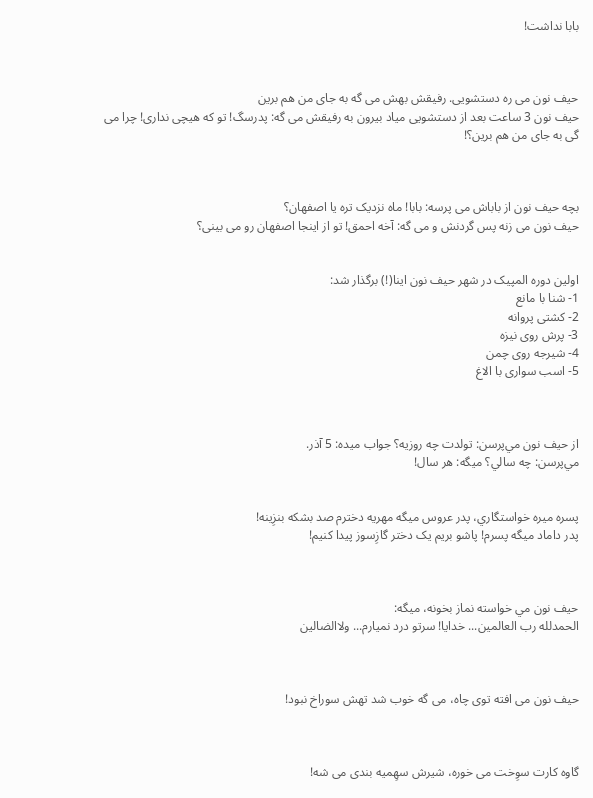بابا نداشت!



حیف نون می ره دستشویی. رفیقش بهش می گه به جای من هم برین
حیف نون 3 ساعت بعد از دستشویی میاد بیرون به رفیقش می گه: پدرسگ! تو که هیچی نداری! چرا می گی به جای من هم برین؟!



بچه حیف نون از باباش می پرسه: بابا! ماه نزدیک تره یا اصفهان؟
حیف نون می زنه پس گردنش و می گه: آخه احمق! تو از اینجا اصفهان رو می بینی؟


اولین دوره المپیک در شهر حیف نون اینا(!) برگذار شد:
1- شنا با مانع
2- کشتی پروانه
3- پرش روی نیزه
4- شیرجه روی چمن
5- اسب سواری با الاغ



از حیف نون مي‌پرسن: تولدت چه روزيه؟ جواب ميده: 5 آذر.
مي‌پرسن: چه سالي؟ ميگه: هر سال!


پسره ميره خواستگاري، پدر عروس ميگه مهريه دخترم صد بشكه بنزِينه!
پدر داماد ميگه پسرم! پاشو بريم يک دختر گازِسوز پيدا كنيم!



حیف نون مي خواسته نماز بخونه، ميگه:
الحمدلله رب العالمين... خدايا! سرتو درد نميارم... ولاالضالين



حیف نون می افته توی چاه، می گه خوب شد تهش سوراخ نبود!



گاوه کارت سوِخت می خوره، شیرش سهِمیه بندی می شه!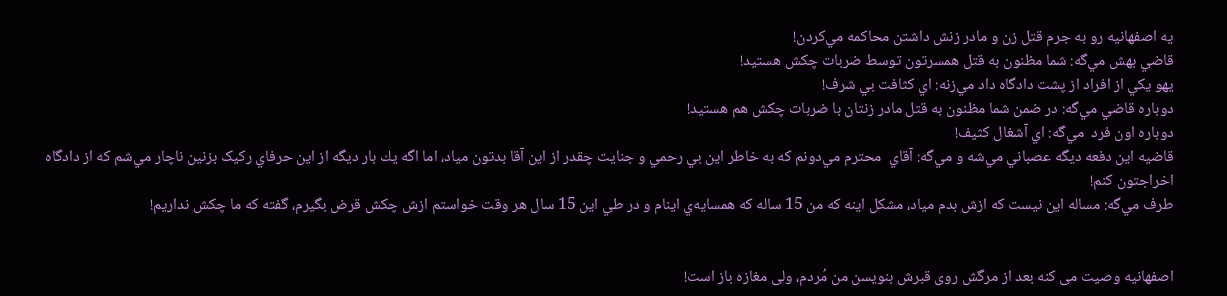يه اصفهانيه رو به جرم قتل زن و مادر زنش داشتن محاكمه مي‌كردن!
قاضي بهش مي‌گه: شما مظنون به قتل همسرتون توسط ضربات چكش هستيد!
يهو يكي از افراد از پشت دادگاه داد مي‌زنه: اي كثافت بي شرف!
دوباره قاضي مي‌گه: در ضمن شما مظنون به قتل مادر زنتان با ضربات چكش هم هستيد!
دوباره اون فرد  مي‌گه: اي آشغال كثيف!
قاضيه اين دفعه ديگه عصباني مي‌شه و مي‌گه: آقاي  محترم مي‌دونم كه به خاطر اين بي رحمي و جنايت چقدر از اين آقا بدتون مياد، اما اگه يك بار ديگه از اين حرفاي رکيک بزنين ناچار مي‌شم كه از دادگاه اخراجتون كنم!
طرف مي‌گه: مساله اين نيست كه ازش بدم مياد، مشكل اينه كه من 15 ساله‌ كه همسايه‌ي اينام و در طي اين 15 سال هر وقت خواستم ازش چكش قرض بگيرم، گفته كه ما چكش نداريم!


اصفهانیه وصیت می کنه بعد از مرگش روی قبرش بنویسن من مُردم، ولی مغازه باز است!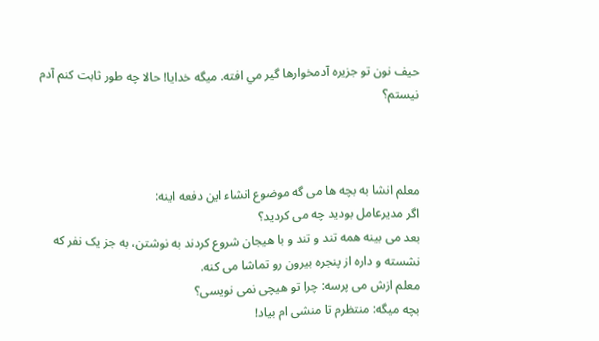حیف نون تو جزيره آدمخوارها گير مي افته. ميگه خدايا! حالا چه طور ثابت كنم آدم نيستم؟



معلم انشا به بچه ها می گه موضوع انشاء این دفعه اینه:
اگر مدیرعامل بودید چه می کردید؟
بعد می بینه همه تند و تند و با هیجان شروع کردند به نوشتن، به جز یک نفر که نشسته و داره از پنجره بیرون رو تماشا می کنه.
معلم ازش می پرسه: چرا تو هیچی نمی نویسی؟
بچه میگه: منتظرم تا منشی ام بیاد!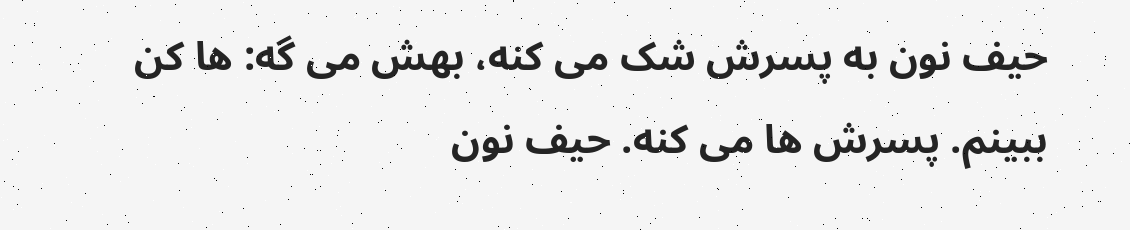حیف نون به پسرش شک می کنه، بهش می گه: ها کن ببینم. پسرش ها می کنه. حیف نون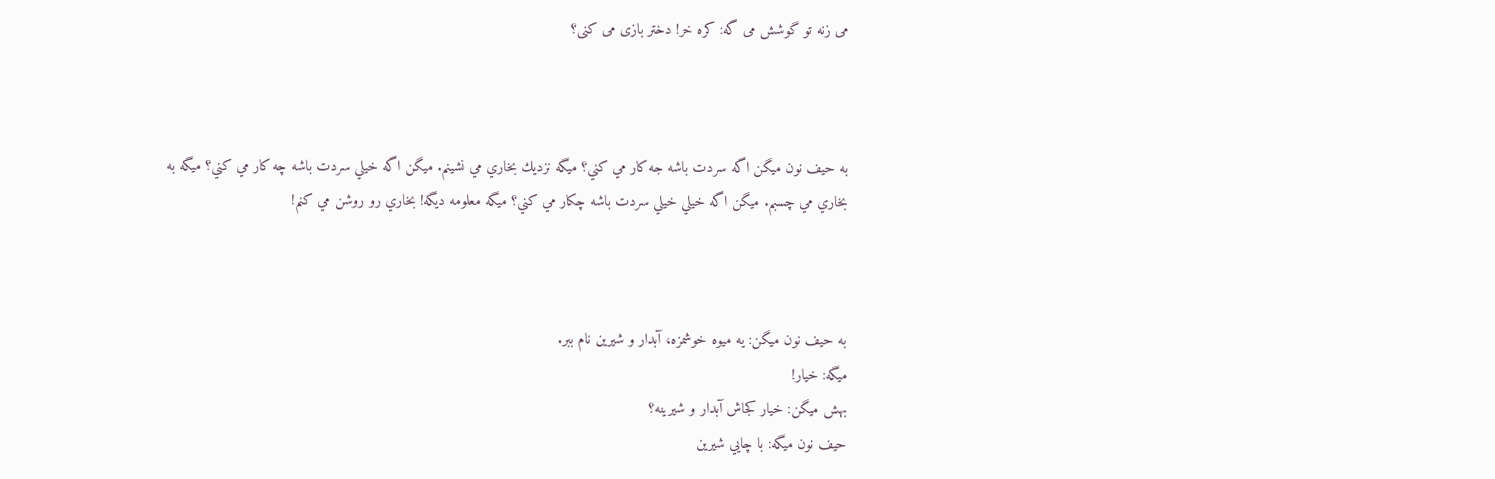می زنه تو گوشش می گه: کره خر! دختر بازی می کنی؟



به حیف نون ميگن اگه سردت باشه جه كار مي كني؟ ميگه نزديك بخاري مي نشينم. ميگن اگه خيلي سردت باشه چه كار مي كني؟ ميگه به بخاري مي چسبم. ميگن اگه خيلي خيلي سردت باشه چكار مي كني؟ ميگه معلومه ديگه! بخاري رو روشن مي كنم!



به حیف نون ميگن: يه ميوه خوشمزه، آبدار و شيرين نام ببر.
ميگه: خيار!
بهش ميگن: خيار كجاش آبدار و شيرينه؟
حیف نون ميگه: با چايي شيرين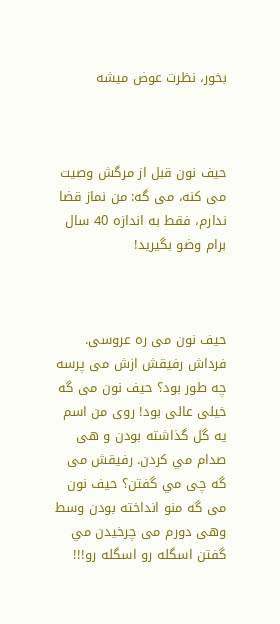بخور، نظرت عوض ميشه



حیف نون قبل از مرگش وصیت می کنه، می گه: من نماز قضا ندارم، فقط به اندازه 40 سال برام وضو بگیرید!



حیف نون می ره عروسی. فرداش رفيقش ازش می پرسه چه طور بود؟ حیف نون می گه خيلی عالی بود! روى من اسم يه گل گذاشته بودن و هى صدام مي كردن. رفيقش می گه چى مي گفتن؟ حیف نون می گه منو انداخته بودن وسط وهی دورم مى چرخيدن مي گفتن اسگله رو اسگله رو!!!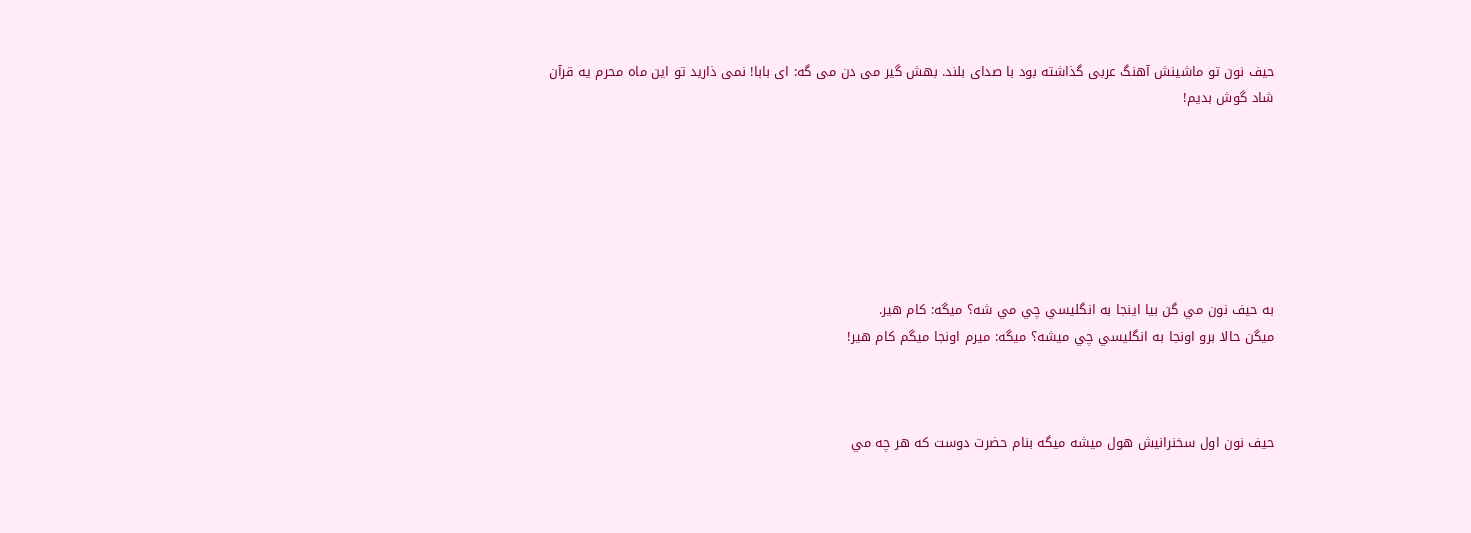حیف نون تو ماشینش آهنگ عربی گذاشته بود با صدای بلند. بهش گیر می دن می گه: ای بابا! نمی ذارید تو این ماه محرم یه قرآن شاد گوش بدیم!







به حیف نون مي گن بيا اينجا به انگليسي چي مي شه؟ ميگه: کام هير.
ميگن حالا برو اونجا به انگليسي چي ميشه؟ ميگه: ميرم اونجا ميگم کام هير!



حیف نون اول سخنرانيش هول ميشه ميگه بنام حضرت دوست که هر چه مي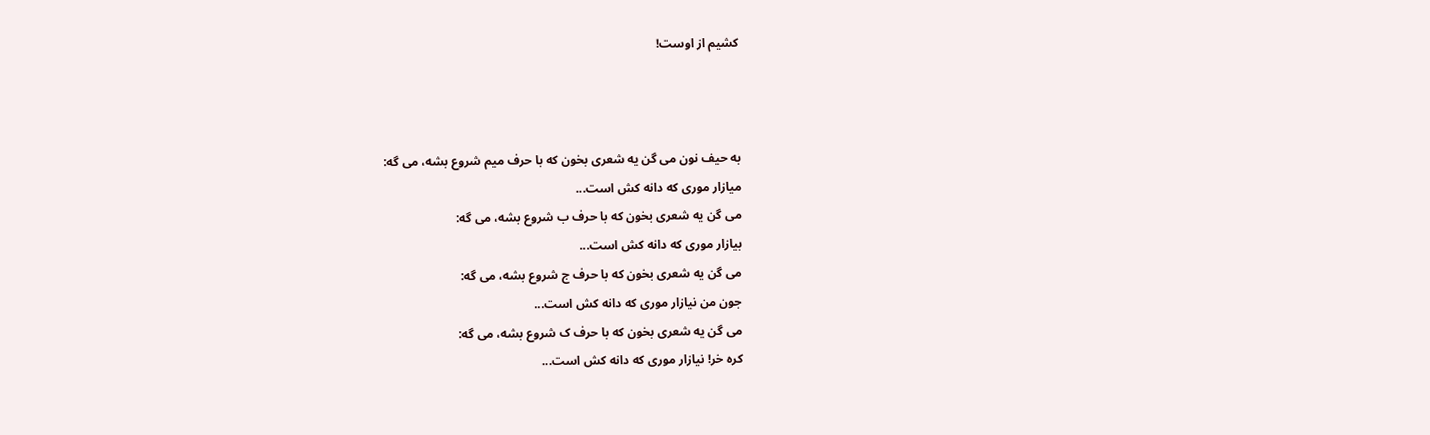کشيم از اوست!



به حیف نون می گن یه شعری بخون که با حرف میم شروع بشه، می گه:
میازار موری که دانه کش است...
می گن یه شعری بخون که با حرف ب شروع بشه، می گه:
بیازار موری که دانه کش است...
می گن یه شعری بخون که با حرف ج شروع بشه، می گه:
جون من نیازار موری که دانه کش است...
می گن یه شعری بخون که با حرف ک شروع بشه، می گه:
کره خر! نیازار موری که دانه کش است...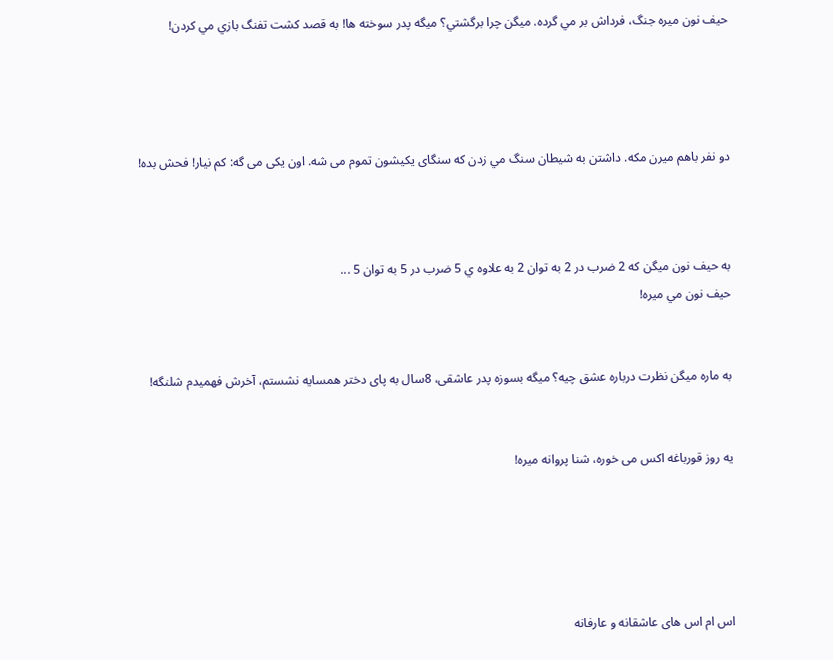حیف نون ميره جنگ، فرداش بر مي گرده. ميگن چرا برگشتي؟ ميگه پدر سوخته ها! به قصد کشت تفنگ بازي مي کردن!




دو نفر باهم ميرن مكه. داشتن به شيطان سنگ مي زدن که سنگای یکیشون تموم می شه. اون یکی می گه: كم نيار! فحش بده!



به حیف نون ميگن كه 2 ضرب در 2 به توان 2 به علاوه ي 5 ضرب در 5 به توان 5 ...
حیف نون مي ميره!


به ماره میگن نظرت درباره عشق چیه؟ میگه بسوزه پدر عاشقی، 8سال به پای دختر همسایه نشستم، آخرش فهمیدم شلنگه!


یه روز قورباغه اکس می خوره، شنا پروانه میره!





اس ام اس های عاشقانه و عارفانه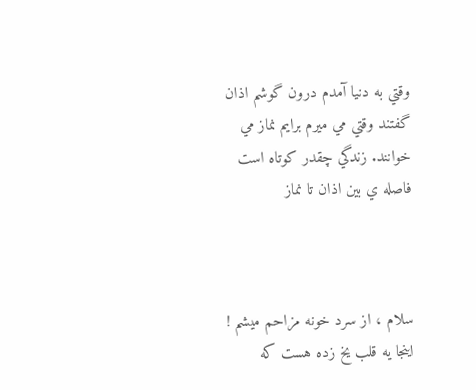وقتي به دنيا آمدم درون گوشم اذان گفتند وقتي مي ميرم برايم نماز مي خوانند. زندگي چقدر کوتاه است فاصله ي بین اذان تا نماز



سلام ، از سرد خونه مزاحم میشم !
اینجا یه قلب یخ زده هست که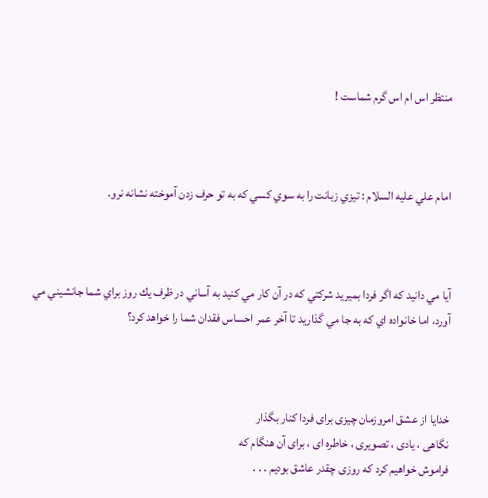منتظر اس ام اس گرم شماست !



امام علي عليه السلام : تيزي زبانت را به سوي كسي كه به تو حرف زدن آموخته نشانه نرو.



آيا مي دانيد كه اگر فردا بميريد شركتي كه در آن كار مي كنيد به آساني در ظرف يك روز براي شما جانشيني مي آورد، اما خانواده اي كه به جا مي گذاريد تا آخر عمر احساس فقدان شما را خواهد كرد؟



خدایا از عشق امروزمان چیزی برای فردا کنار بگذار
نگاهی ، یادی ، تصویری ، خاطره ای ، برای آن هنگام که
فراموش خواهیم کرد که روزی چقدر عاشق بودیم . . .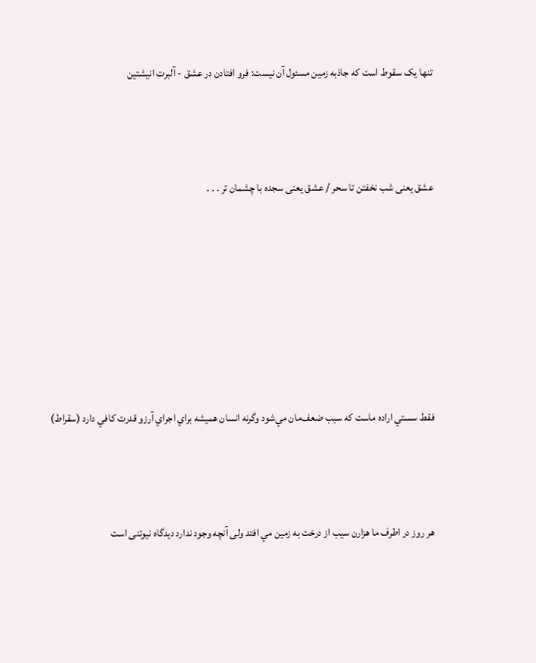تنها يک سقوط است که جاذبه زمين مسئول آن نيست: فرو افتادن در عشق - آلبرت انيشتين



عشق یعنی شب نخفتن تا سحر / عشق یعنی سجده با چشمان تر . . .







فقط سستي اراده ماست كه سبب ضعف‌مان مي‌شود وگرنه انسان هميشه براي اجراي آرزو قدرت كافي دارد (سقراط)



هر روز در اطرف ما هزارن سيب از درخت به زمين مي افتد ولی آنچه وجود ندارد ديدگاه نيوتنی است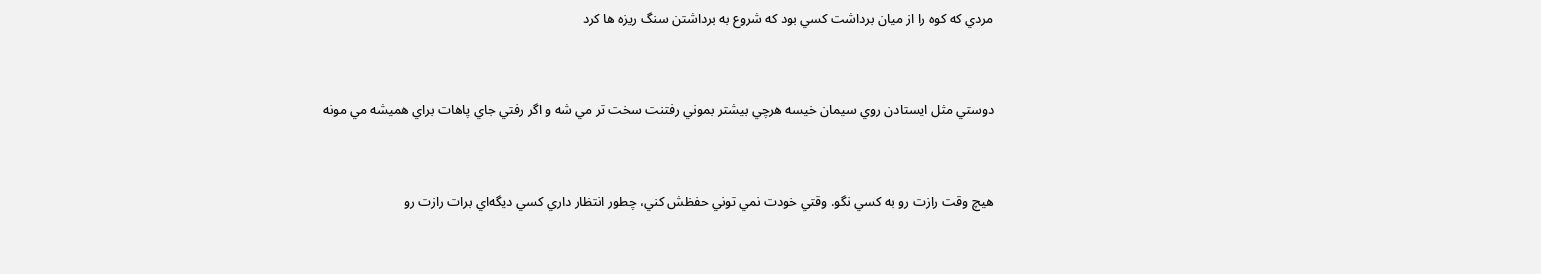مردي که کوه را از ميان برداشت کسي بود که شروع به برداشتن سنگ ريزه ها کرد



دوستي مثل ايستادن روي سيمان خيسه هرچي بيشتر بموني رفتنت سخت تر مي شه و اگر رفتي جاي پاهات براي هميشه مي مونه



هيچ وقت رازت رو به کسي نگو. وقتي خودت نمي توني حفظش کني، چطور انتظار داري کسي ديگه‌اي برات رازت رو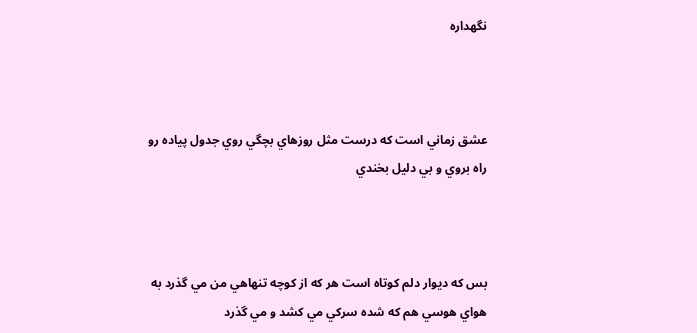نگهداره



عشق زماني است که درست مثل روزهاي بچگي روي جدول پياده رو راه بروي و بي دليل بخندي



بس که ديوار دلم کوتاه است هر که از کوچه تنهاهي من مي گذرد به هواي هوسي هم که شده سرکي مي کشد و مي گذرد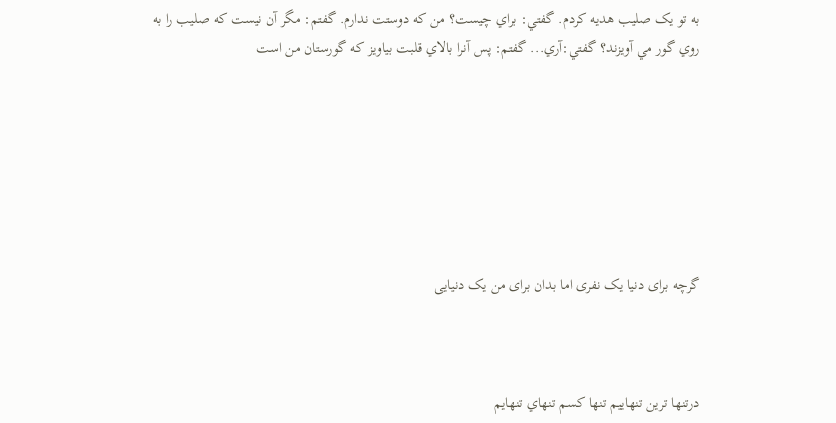به تو يک صليب هديه کردم. گفتي: براي چيست؟ من که دوستت ندارم. گفتم: مگر آن نيست که صليب را به روي گور مي آويزند؟ گفتي:آري... گفتم: پس آنرا بالاي قلبت بياويز که گورستان من است







گرچه برای دنیا یک نفری اما بدان برای من یک دنیایی



درتنها ترين تنهاييم تنها كسم تنهاي تنهايم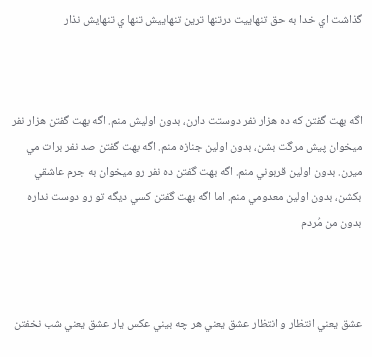گذاشت اي خدا به حق تنهاييت درتنها ترين تنهاييش تنها ي تنهايش نذار



اگه بهت گفتن كه ده هزار نفر دوستت دارن، بدون اوليش منم. اگه بهت گفتن هزار نفر ميخوان پيش مرگت بشن، بدون اولين جنازه منم. اگه بهت گفتن صد نفر برات مي ميرن. بدون اولين قربوني منم. اگه بهت گفتن ده نفر رو ميخوان به جرم عاشقي بكشن، بدون اولين معدومي منم. اما اگه بهت گفتن كسي ديگه تو رو دوست نداره بدون من مُردم



عشق يعني انتظار و انتظار عشق يعني هر چه بيني عکس يار عشق يعني شب نخفتن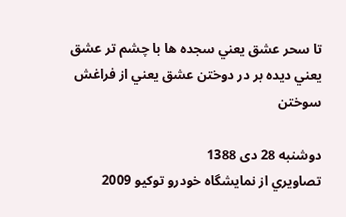تا سحر عشق يعني سجده ها با چشم تر عشق يعني ديده بر در دوختن عشق يعني از فراغش سوختن

دوشنبه 28 دی 1388
تصاويري از نمايشگاه خودرو توکيو 2009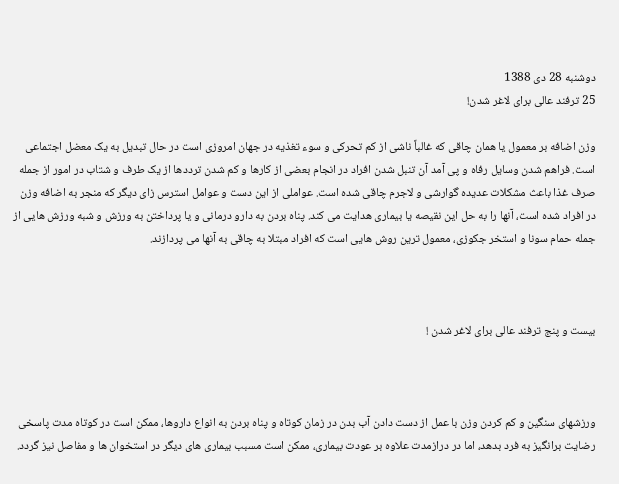دوشنبه 28 دی 1388
25 ترفند عالی برای لاغر شدن!

وزن اضافه بر معمول یا همان چاقی که غالباً ناشی از کم تحرکی و سوء تغذیه در جهان امروزی است در حال تبدیل به یک معضل اجتماعی است. فراهم شدن وسایل رفاه و پی آمد آن تنبل شدن افراد در انجام بعضی از کارها و کم شدن ترددها از یک طرف و شتاب در امور از جمله صرف غذا باعث مشکلات عدیده گوارشی و لاجرم چاقی شده است. عواملی از این دست و عوامل استرس زای دیگر که منجر به اضافه وزن در افراد شده است، آنها را به حل این نقیصه یا بیماری هدایت می کند. پناه بردن به دارو درمانی و یا پرداختن به ورزش و شبه ورزش هایی از جمله حمام سونا و استخر جکوزی، معمول ترین روش هایی است که افراد مبتلا به چاقی به آنها می پردازند.



بیست و پنج ترفند عالی برای لاغر شدن !



ورزشهای سنگین و کم کردن وزن با عمل از دست دادن آب بدن در زمان کوتاه و پناه بردن به انواع داروها، ممکن است در کوتاه مدت پاسخی رضایت برانگیز به فرد بدهد، اما در درازمدت علاوه بر عودت بیماری، ممکن است مسبب بیماری های دیگر در استخوان ها و مفاصل نیز گردد.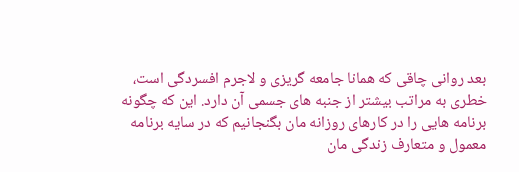بعد روانی چاقی که همانا جامعه گریزی و لاجرم افسردگی است، خطری به مراتب بیشتر از جنبه های جسمی آن دارد. این که چگونه برنامه هایی را در کارهای روزانه مان بگنجانیم که در سایه برنامه معمول و متعارف زندگی مان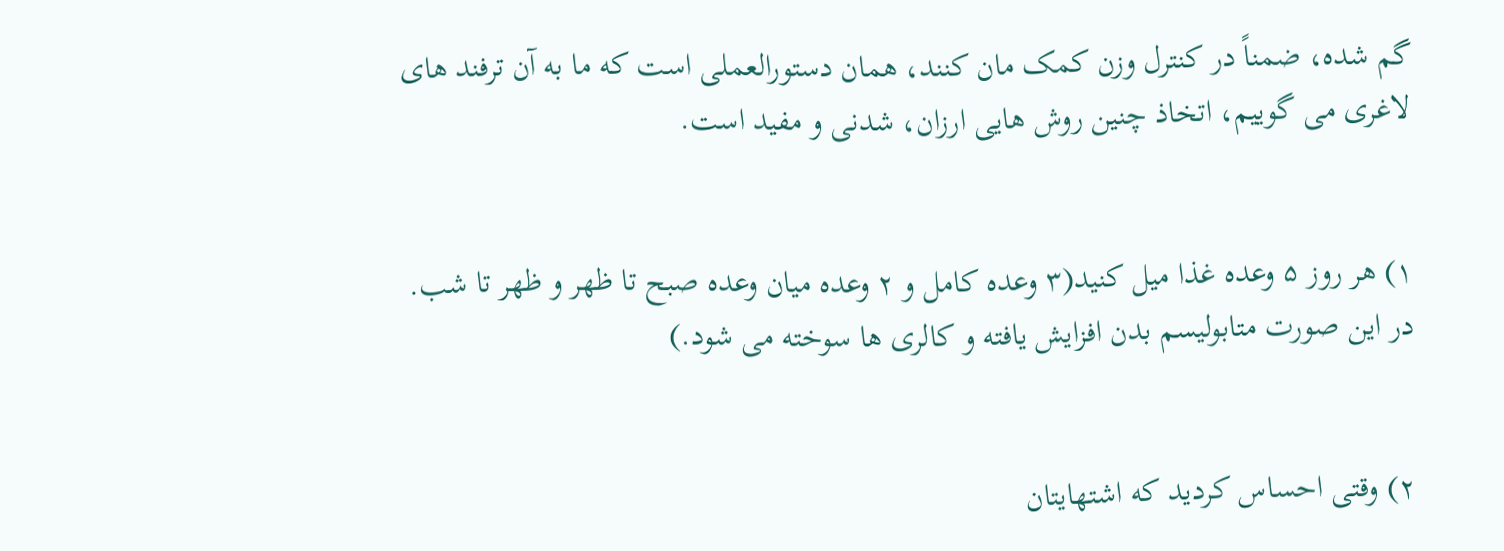گم شده، ضمناً در کنترل وزن کمک مان کنند، همان دستورالعملی است که ما به آن ترفند های لاغری می گوییم، اتخاذ چنین روش هایی ارزان، شدنی و مفید است.


۱) هر روز ۵ وعده غذا میل کنید(۳ وعده کامل و ۲ وعده میان وعده صبح تا ظهر و ظهر تا شب. در این صورت متابولیسم بدن افزایش یافته و کالری ها سوخته می شود.)


۲) وقتی احساس کردید که اشتهایتان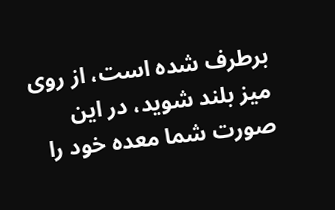برطرف شده است، از روی میز بلند شوید، در این صورت شما معده خود را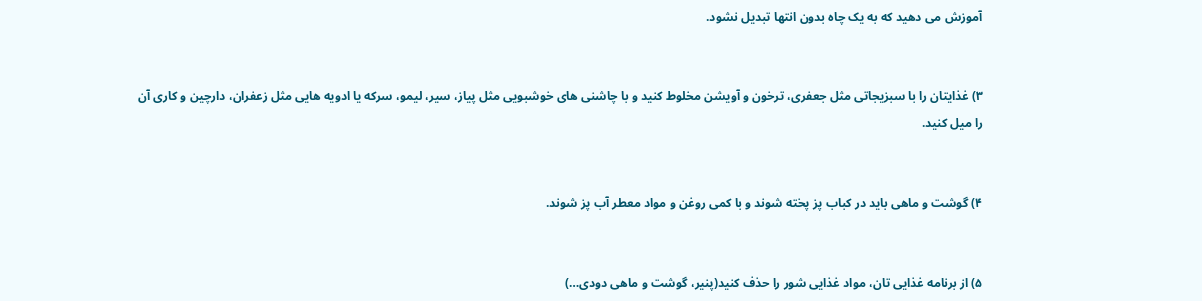آموزش می دهید که به یک چاه بدون انتها تبدیل نشود.


۳) غذایتان را با سبزیجاتی مثل جعفری، ترخون و آویشن مخلوط کنید و با چاشنی های خوشبویی مثل پیاز، سیر، لیمو، سرکه یا ادویه هایی مثل زعفران، دارچین و کاری آن را میل کنید.


۴) گوشت و ماهی باید در کباب پز پخته شوند و با کمی روغن و مواد معطر آب پز شوند.


۵) از برنامه غذایی تان، مواد غذایی شور را حذف کنید(پنیر، گوشت و ماهی دودی…)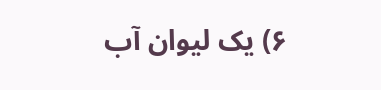۶) یک لیوان آب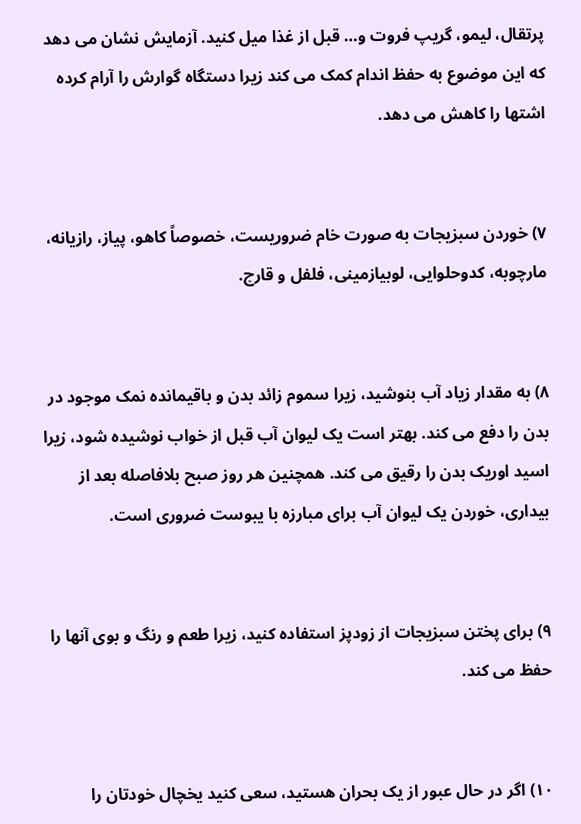پرتقال، لیمو، گریپ فروت و… قبل از غذا میل کنید. آزمایش نشان می دهد که این موضوع به حفظ اندام کمک می کند زیرا دستگاه گوارش را آرام کرده اشتها را کاهش می دهد.


۷) خوردن سبزیجات به صورت خام ضروریست، خصوصاً کاهو، پیاز، رازیانه، مارچوبه، کدوحلوایی، لوبیازمینی، فلفل و قارچ.


۸) به مقدار زیاد آب بنوشید، زیرا سموم زائد بدن و باقیمانده نمک موجود در بدن را دفع می کند. بهتر است یک لیوان آب قبل از خواب نوشیده شود، زیرا اسید اوریک بدن را رقیق می کند. همچنین هر روز صبح بلافاصله بعد از بیداری، خوردن یک لیوان آب برای مبارزه با یبوست ضروری است.


۹) برای پختن سبزیجات از زودپز استفاده کنید، زیرا طعم و رنگ و بوی آنها را حفظ می کند.


۱۰) اگر در حال عبور از یک بحران هستید، سعی کنید یخچال خودتان را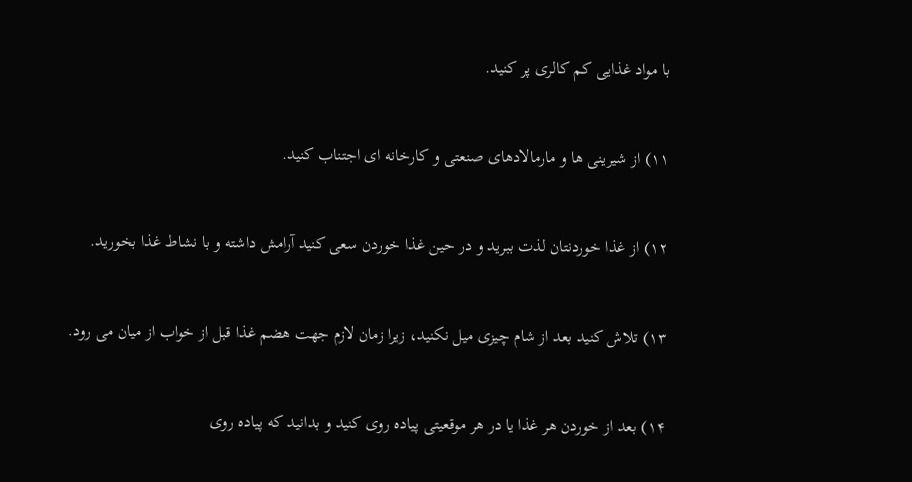با مواد غذایی کم کالری پر کنید.


۱۱) از شیرینی ها و مارمالادهای صنعتی و کارخانه ای اجتناب کنید.


۱۲) از غذا خوردنتان لذت ببرید و در حین غذا خوردن سعی کنید آرامش داشته و با نشاط غذا بخورید.


۱۳) تلاش کنید بعد از شام چیزی میل نکنید، زیرا زمان لازم جهت هضم غذا قبل از خواب از میان می رود.


۱۴) بعد از خوردن هر غذا یا در هر موقعیتی پیاده روی کنید و بدانید که پیاده روی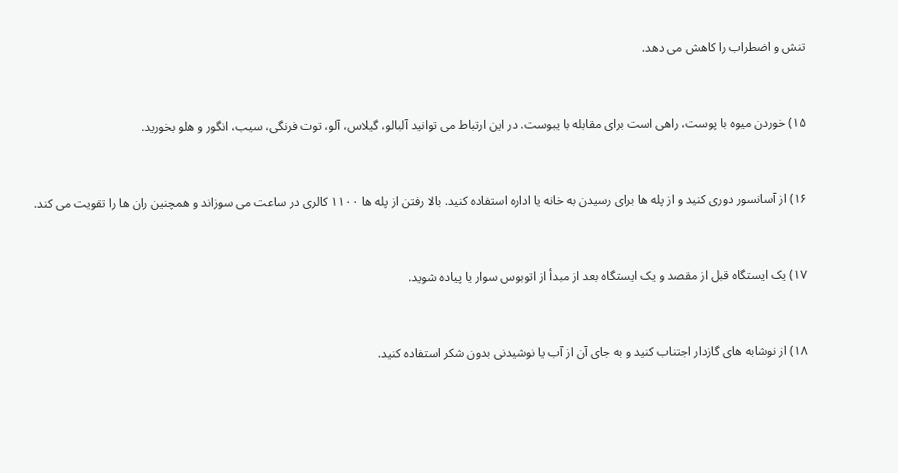تنش و اضطراب را کاهش می دهد.


۱۵) خوردن میوه با پوست، راهی است برای مقابله با یبوست. در این ارتباط می توانید آلبالو، گیلاس، آلو، توت فرنگی، سیب، انگور و هلو بخورید.


۱۶) از آسانسور دوری کنید و از پله ها برای رسیدن به خانه یا اداره استفاده کنید. بالا رفتن از پله ها ۱۱۰۰ کالری در ساعت می سوزاند و همچنین ران ها را تقویت می کند.


۱۷) یک ایستگاه قبل از مقصد و یک ایستگاه بعد از مبدأ از اتوبوس سوار یا پیاده شوید.


۱۸) از نوشابه های گازدار اجتناب کنید و به جای آن از آب یا نوشیدنی بدون شکر استفاده کنید.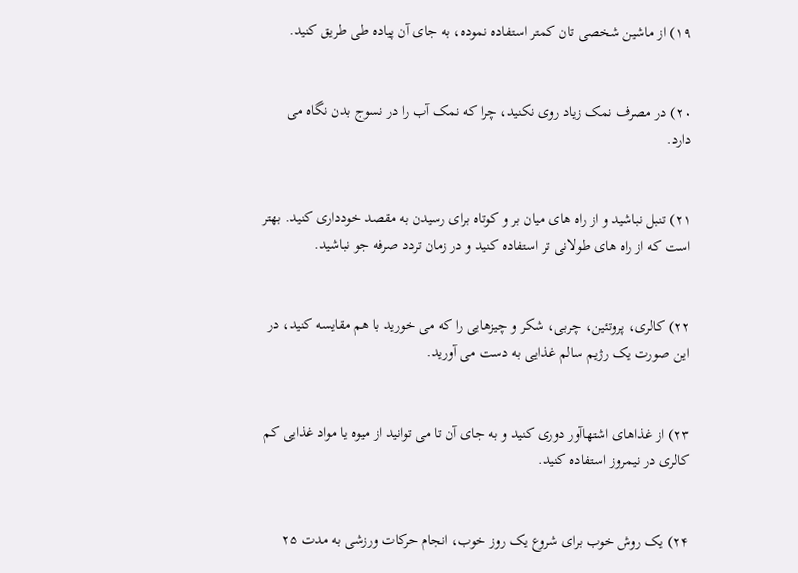۱۹) از ماشین شخصی تان کمتر استفاده نموده، به جای آن پیاده طی طریق کنید.


۲۰) در مصرف نمک زیاد روی نکنید، چرا که نمک آب را در نسوج بدن نگاه می دارد.


۲۱) تنبل نباشید و از راه های میان بر و کوتاه برای رسیدن به مقصد خودداری کنید. بهتر است که از راه های طولانی تر استفاده کنید و در زمان تردد صرفه جو نباشید.


۲۲) کالری، پروتئین، چربی، شکر و چیزهایی را که می خورید با هم مقایسه کنید، در این صورت یک رژیم سالم غذایی به دست می آورید.


۲۳) از غذاهای اشتهاآور دوری کنید و به جای آن تا می توانید از میوه یا مواد غذایی کم کالری در نیمروز استفاده کنید.


۲۴) یک روش خوب برای شروع یک روز خوب، انجام حرکات ورزشی به مدت ۲۵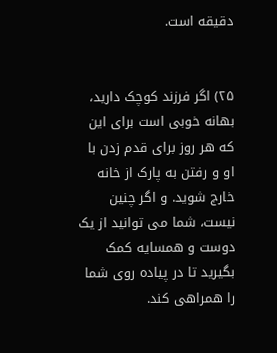دقیقه است.


۲۵) اگر فرزند کوچک دارید، بهانه خوبی است برای این که هر روز برای قدم زدن با او و رفتن به پارک از خانه خارج شوید. و اگر چنین نیست، شما می توانید از یک دوست و همسایه کمک بگیرید تا در پیاده روی شما را همراهی کند.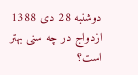دوشنبه 28 دی 1388
ازدواج در چه سنی بهتر است؟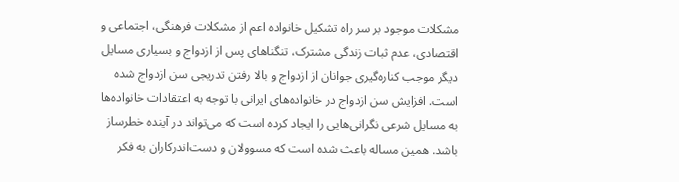مشکلات موجود بر سر راه تشکیل خانواده اعم از مشکلات فرهنگی، اجتماعی و اقتصادی، عدم ثبات زندگی مشترک، تنگناهای پس از ازدواج و بسیاری مسایل دیگر موجب کناره‌گیری جوانان از ازدواج و بالا رفتن تدریجی سن ازدواج شده است. افزایش سن ازدواج در خانواده‌های ایرانی با توجه به اعتقادات خانواده‌ها به مسایل شرعی نگرانی‌هایی را ایجاد کرده است که می‌تواند در آینده خطرساز باشد. همین مساله باعث شده است که مسوولان و دست‌اندرکاران به فکر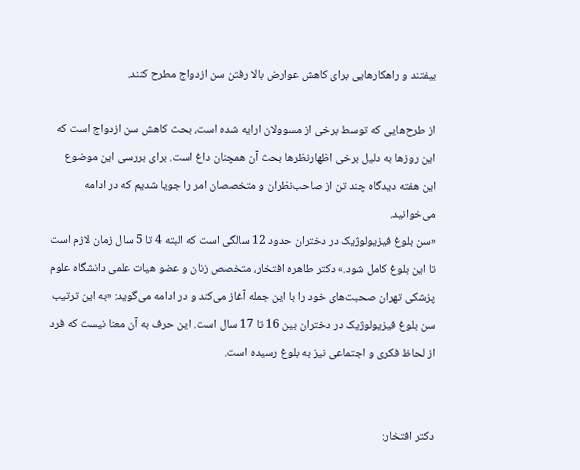بیفتند و راهکارهایی برای کاهش عوارض بالا رفتن سن ازدواج مطرح کنند.

از طرح‌هایی که توسط برخی از مسوولان ارایه شده است، بحث کاهش سن ازدواج است که این روزها به دلیل برخی اظهارنظرها بحث آن همچنان داغ است. برای بررسی این موضوع این هفته دیدگاه چند تن از صاحب‌نظران و متخصصان امر را جویا شدیم که در ادامه می‌‌خوانید.
«سن بلوغ فیزیولوژیک در دختران حدود 12 سالگی است که البته 4 تا 5 سال زمان لازم است تا این بلوغ کامل شود.» دکتر طاهره افتخار، متخصص زنان و عضو هیات علمی دانشگاه علوم پزشکی تهران صحبت‌های خود را با این جمله آغاز می‌کند و در ادامه می‌گوید: «به این ترتیب سن بلوغ فیزیولوژیک در دختران بین 16 تا 17 سال است. این حرف به آن معنا نیست که فرد از لحاظ فکری و اجتماعی نیز به بلوغ رسیده است.


دکتر افتخار: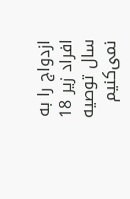ازدواج را به افراد زیر 18 سال توصیه نمی‌کنیم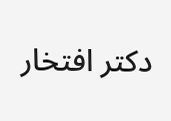دکتر افتخار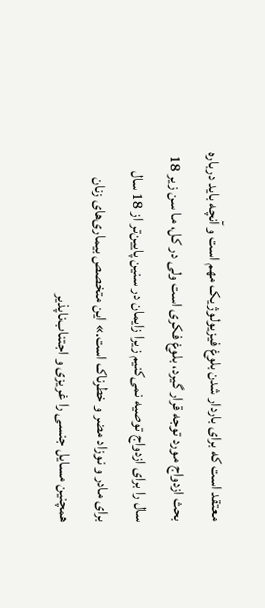معتقد است که برای باردار شدن بلوغ فیزیولوژیک مهم است و آنچه باید درباره بحث ازدواج مورد توجه قرار گیرد، بلوغ فکری است ولی در کل، ما سن زیر 18 سال را برای ازدواج توصیه نمی‌کنیم زیرا زایمان در سنین پایین‌تر از 18 سال برای مادر و نوزاد مضر و خطرناک است.» این متخصص بیماری‌های زنان همچنین مسایل جنسی را غریزی و اجتناب‌ناپذیر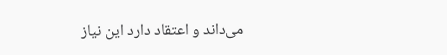می‌داند و اعتقاد دارد این نیاز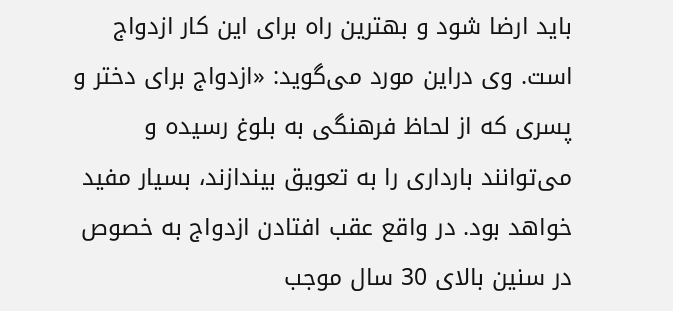باید ارضا شود و بهترین راه برای این کار ازدواج است. وی دراین مورد می‌گوید: «ازدواج برای دختر و پسری که از لحاظ فرهنگی به بلوغ رسیده و می‌توانند بارداری را به تعویق بیندازند، بسیار مفید خواهد بود. در واقع عقب افتادن ازدواج به خصوص در سنین بالای 30 سال موجب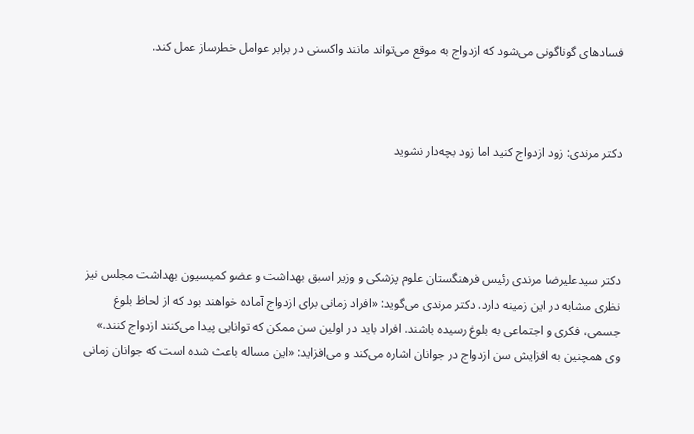فسادهای گوناگونی می‌شود که ازدواج به موقع می‌تواند مانند واکسنی در برابر عوامل خطرساز عمل کند.



دکتر مرندی: زود ازدواج کنید اما زود بچه‌دار نشوید




دکتر سیدعلیرضا مرندی رئیس فرهنگستان علوم پزشکی و وزیر اسبق بهداشت و عضو کمیسیون بهداشت مجلس نیز نظری مشابه در این زمینه دارد. دکتر مرندی می‌گوید: «افراد زمانی برای ازدواج آماده خواهند بود که از لحاظ بلوغ جسمی، فکری و اجتماعی به بلوغ رسیده باشند. افراد باید در اولین سن ممکن که توانایی پیدا می‌کنند ازدواج کنند.» وی همچنین به افزایش سن ازدواج در جوانان اشاره می‌کند و می‌‌افزاید: «این مساله باعث شده است که جوانان زمانی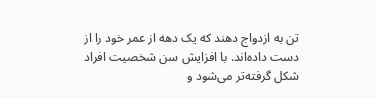تن به ازدواج دهند که یک دهه از عمر خود را از دست داده‌اند. با افزایش سن شخصیت افراد شکل گرفته‌تر می‌شود و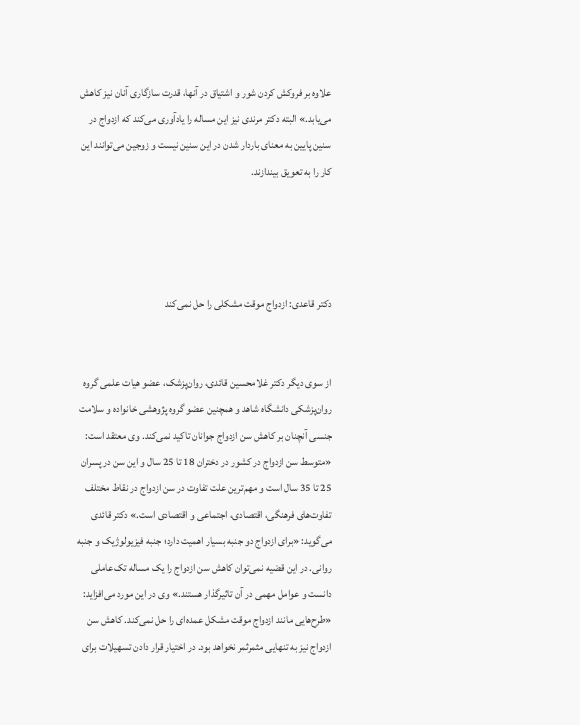علاوه بر فروکش کردن شور و اشتیاق در آنها، قدرت سازگاری آنان نیز کاهش می‌یابد.» البته دکتر مرندی نیز این مساله را یادآوری می‌کند که ازدواج در سنین پایین به معنای باردار شدن در این سنین نیست و زوجین می‌توانند این کار را به تعویق بیندازند.




دکتر قاعدی: ازدواج موقت مشکلی را حل نمی‌کند


از سوی دیگر دکتر غلامحسین قائدی، روان‌پزشک، عضو هیات علمی گروه روان‌پزشکی دانشگاه شاهد و همچنین عضو گروه پژوهشی خانواده و سلامت جنسی آنچنان بر کاهش سن ازدواج جوانان تاکید نمی‌کند. وی معتقد است: «متوسط سن ازدواج در کشور در دختران 18 تا 25 سال و این سن در پسران 25 تا 35 سال است و مهم‌ترین علت تفاوت در سن ازدواج در نقاط مختلف تفاوت‌های فرهنگی، اقتصادی، اجتماعی و اقتصادی است.» دکتر قائدی می‌گوید: «برای ازدواج دو جنبه بسیار اهمیت دارد؛ جنبه فیزیولوژیک و جنبه روانی. در این قضیه نمی‌توان کاهش سن ازدواج را یک مساله تک‌عاملی دانست و عوامل مهمی در آن تاثیرگذار هستند.» وی در این مورد می‌افزاید: «طرح‌هایی مانند ازدواج موقت مشکل عمده‌ای را حل نمی‌کند. کاهش سن ازدواج نیز به تنهایی مثمرثمر نخواهد بود. در اختیار قرار دادن تسهیلات برای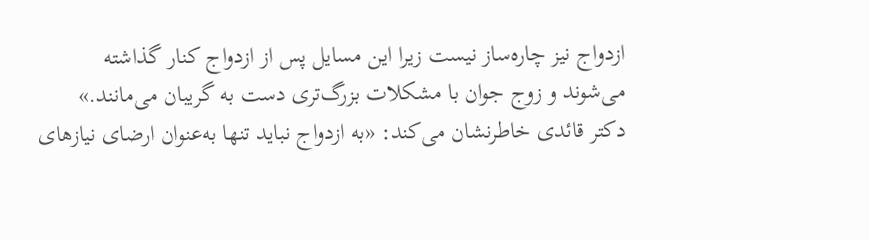ازدواج نیز چاره‌ساز نیست زیرا این مسایل پس از ازدواج کنار گذاشته می‌شوند و زوج‌ جوان با مشکلات بزرگ‌تری دست به گریبان‌ می‌مانند.» دکتر قائدی خاطرنشان می‌کند: «به ازدواج نباید تنها به‌عنوان ارضای نیازهای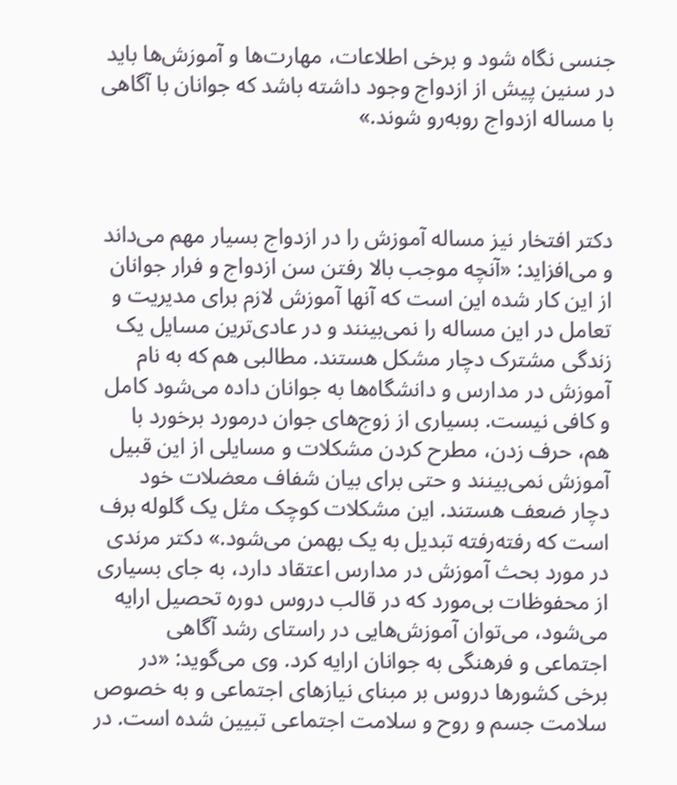جنسی نگاه شود و برخی اطلاعات، مهارت‌ها و‌‌ آموزش‌ها باید در سنین پیش از ازدواج وجود داشته باشد که جوانان با آگاهی با مساله ازدواج روبه‌رو شوند.»



دکتر افتخار نیز مساله آموزش را در ازدواج بسیار مهم می‌داند و می‌‌افزاید: «آنچه موجب بالا رفتن سن ازدواج و فرار جوانان از این کار شده این است که آنها آموزش لازم برای مدیریت و تعامل در این مساله را نمی‌بینند و در عادی‌ترین مسایل یک زندگی مشترک دچار مشکل هستند. مطالبی هم که به نام آموزش در مدارس و دانشگاه‌ها به جوانان داده می‌شود کامل و کافی نیست. بسیاری از زوج‌های جوان درمورد برخورد با هم، حرف زدن، مطرح کردن مشکلات و مسایلی از این قبیل آموزش نمی‌بینند و حتی برای بیان شفاف‌ معضلات خود دچار ضعف هستند. این مشکلات کوچک مثل یک گلوله برف است که رفته‌رفته تبدیل به یک بهمن می‌شود.» دکتر مرندی در مورد بحث آموزش در مدارس اعتقاد دارد، به جای بسیاری از محفوظات بی‌مورد که در قالب دروس دوره تحصیل ارایه می‌شود، می‌توان آموزش‌هایی در راستای رشد آگاهی اجتماعی و فرهنگی به جوانان ارایه کرد. وی می‌گوید: «در برخی کشورها دروس بر مبنای نیازهای اجتماعی و به خصوص سلامت جسم و روح و سلامت اجتماعی تبیین شده است. در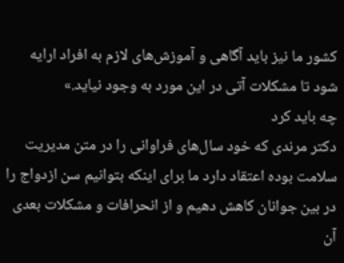کشور ما نیز باید آگاهی و آموزش‌های لازم به افراد ارایه شود تا مشکلات آتی در این مورد به وجود نیاید.»
چه باید کرد
دکتر مرندی که خود سال‌های فراوانی را در متن مدیریت سلامت بوده اعتقاد دارد ما برای اینکه بتوانیم سن ازدواج را در بین جوانان کاهش دهیم و از انحرافات و مشکلات بعدی آن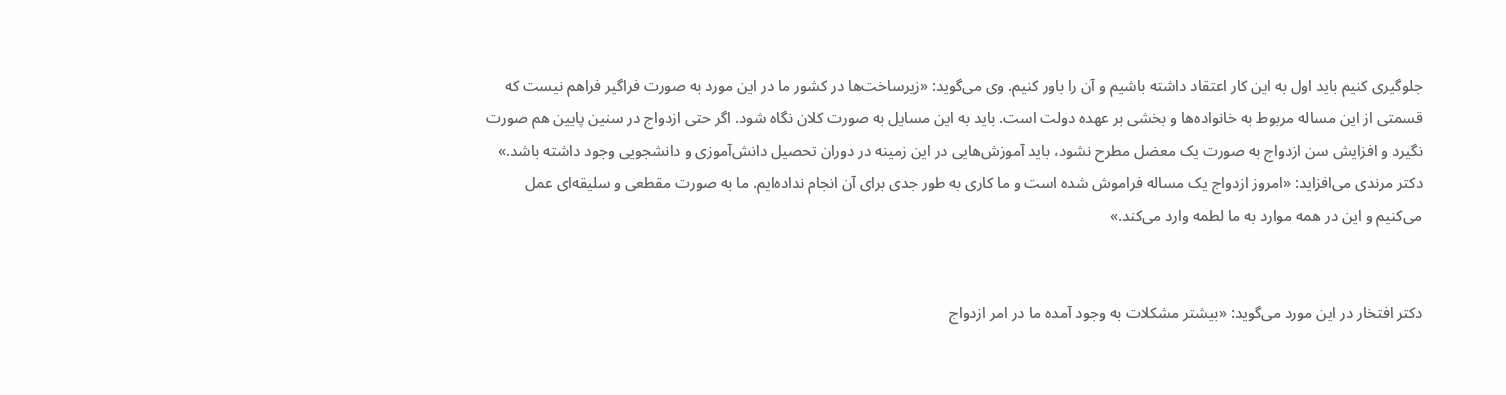جلوگیری کنیم باید اول به این کار اعتقاد داشته باشیم و آن را باور کنیم. وی می‌گوید: «زیرساخت‌ها در کشور ما در این مورد به صورت فراگیر فراهم نیست که قسمتی از این مساله مربوط به خانواده‌ها و بخشی بر عهده دولت است. باید به این مسایل به صورت کلان نگاه شود. اگر حتی ازدواج در سنین پایین هم صورت نگیرد و افزایش سن ازدواج به صورت یک معضل مطرح نشود، باید آموزش‌هایی در این زمینه در دوران تحصیل دانش‌آموزی و دانشجویی وجود داشته باشد.» دکتر مرندی می‌افزاید: «امروز ازدواج یک مساله فراموش شده است و ما کاری به طور جدی برای آن انجام نداده‌ایم. ما به صورت مقطعی و سلیقه‌ای عمل می‌کنیم و این در همه موارد به ما لطمه وارد می‌کند.»


دکتر افتخار در این مورد می‌گوید: «بیشتر مشکلات به وجود آمده ما در امر ازدواج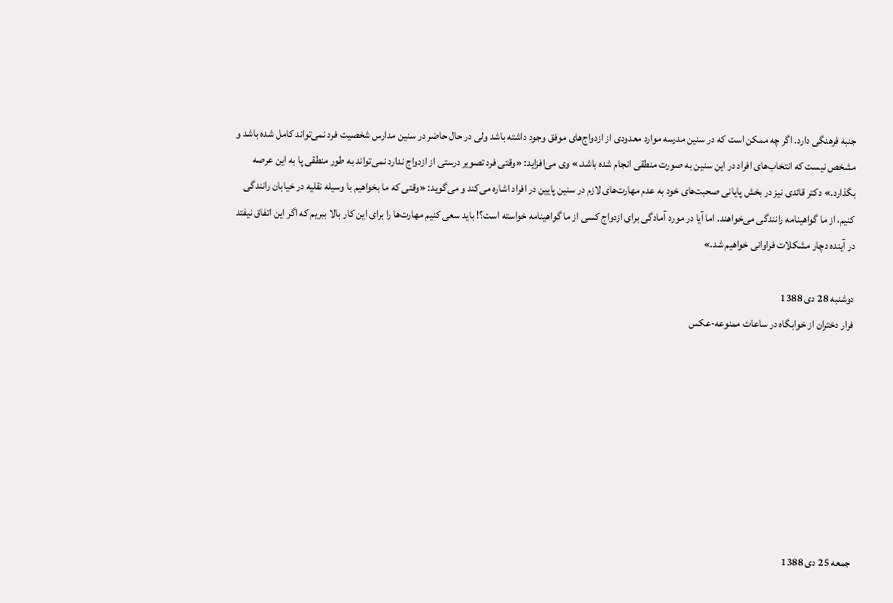جنبه فرهنگی دارد. اگر چه ممکن است که در سنین مدرسه موارد معدودی از ازدواج‌های موفق وجود داشته باشد ولی در حال حاضر در سنین مدارس شخصیت فرد نمی‌تواند کامل شده باشد و مشخص نیست که انتخاب‌های افراد در این سنین به صورت منطقی انجام شده باشد.» وی می‌افزاید: «وقتی فرد تصویر درستی از ازدواج ندارد نمی‌تواند به طور منطقی پا به این عرصه بگذارد.» دکتر قائدی نیز در بخش پایانی صحبت‌های خود به عدم مهارت‌های لازم در سنین پایین در افراد اشاره می‌کند و می‌گوید: «وقتی که ما بخواهیم با وسیله نقلیه در خیابان رانندگی کنیم، از ما گواهینامه رانندگی می‌خواهند. اما آیا در مورد آمادگی برای ازدواج کسی از ما گواهینامه خواسته است؟! باید سعی کنیم مهارت‌ها را برای این کار بالا ببریم که اگر این اتفاق نیفتد در آینده دچار مشکلات فراوانی خواهیم شد.»

دوشنبه 28 دی 1388
فرار دختران از خوابگاه در ساعات ممنوعه-عکس








جمعه 25 دی 1388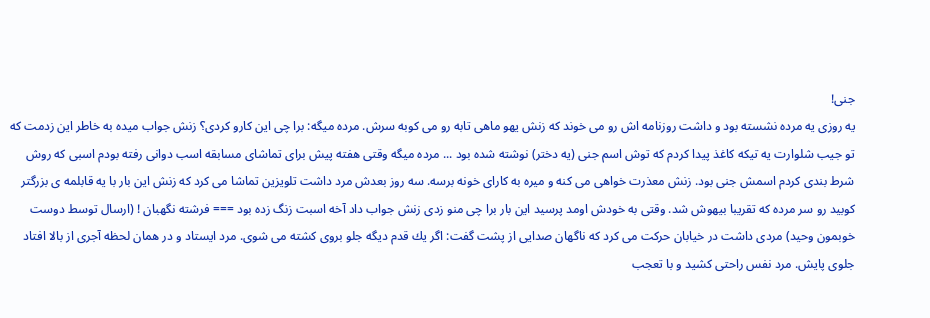جنی!
یه روزی یه مرده نشسته بود و داشت روزنامه اش رو می خوند كه زنش یهو ماهی تابه رو می كوبه سرش. مرده میگه: برا چی این كارو كردی؟ زنش جواب میده به خاطر این زدمت كه تو جیب شلوارت یه تیكه كاغذ پیدا كردم كه توش اسم جنى (یه دختر) نوشته شده بود ... مرده میگه وقتی هفته پیش برای تماشای مسابقه اسب دوانی رفته بودم اسبی كه روش شرط بندی كردم اسمش جنی بود. زنش معذرت خواهی می کنه و میره به کارای خونه برسه. سه روز بعدش مرد داشت تلویزین تماشا می كرد كه زنش این بار با یه قابلمه ی بزرگتر كوبید رو سر مرده که تقریبا بیهوش شد. وقتی به خودش اومد پرسید این بار برا چی منو زدی زنش جواب داد آخه اسبت زنگ زده بود === فرشته نگهبان‌ ! (ارسال توسط دوست خوبمون وحید) مردی داشت در خیابان حركت می كرد كه ناگهان صدایی از پشت گفت: اگر یك قدم دیگه جلو بروی كشته می شوی. مرد ایستاد و در همان لحظه آجری از بالا افتاد جلوی پایش. مرد نفس راحتی كشید و با تعجب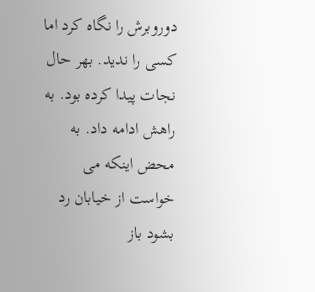دوروبرش را نگاه كرد اما كسی را ندید. بهر حال نجات پیدا كرده بود. به راهش ادامه داد. به محض اینكه می خواست از خیابان رد بشود باز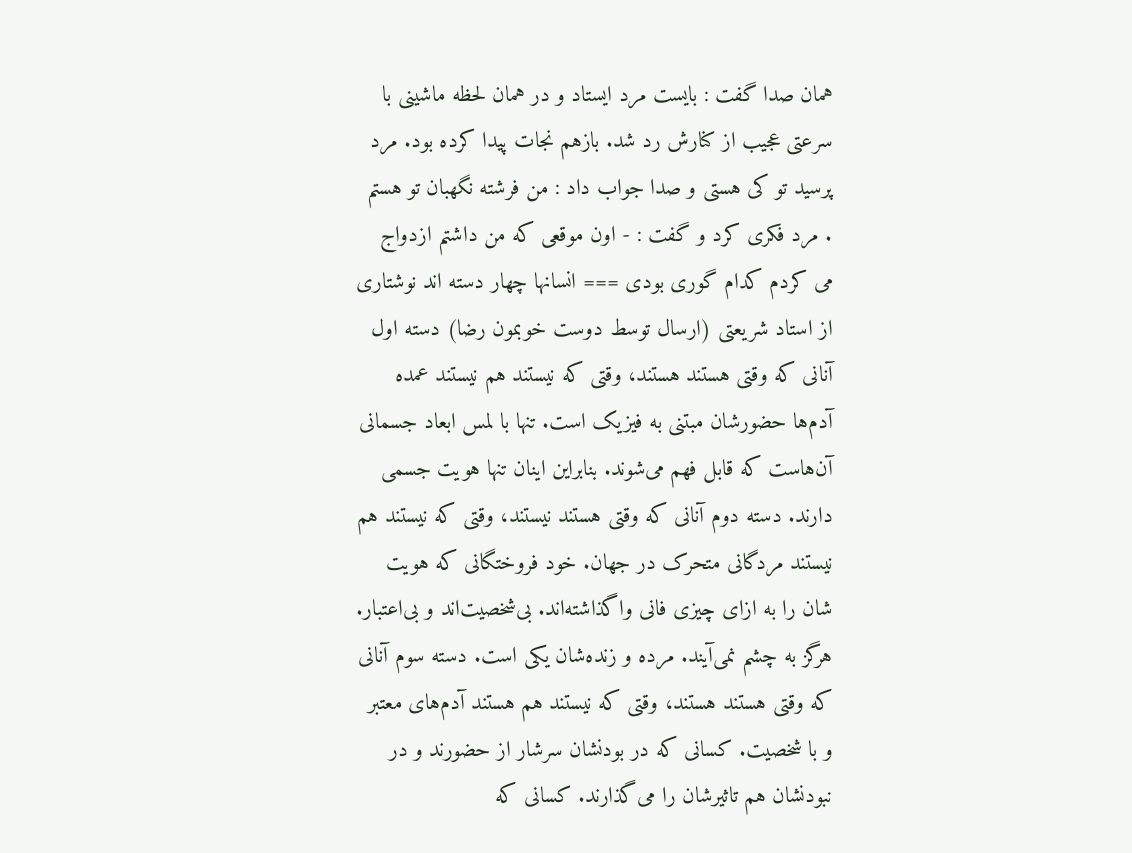همان صدا گفت : بایست مرد ایستاد و در همان لحظه ماشینی با سرعتی عجیب از کنارش رد شد. بازهم نجات پیدا كرده بود. مرد پرسید تو كی هستی و صدا جواب داد : من فرشته نگهبان تو هستم . مرد فكری كرد و گفت : - اون موقعی كه من داشتم ازدواج می كردم کدام گوری بودی === انسانها چهار دسته اند نوشتاری از استاد شریعتی (ارسال توسط دوست خوبمون رضا) دسته اول آنانی که وقتی هستند هستند، وقتی که نیستند هم نیستند عمده آدم‌ها حضورشان مبتنی به فیزیک است. تنها با لمس ابعاد جسمانی آن‌هاست که قابل فهم می‌شوند. بنابراین اینان تنها هویت جسمی دارند. دسته دوم آنانی که وقتی هستند نیستند، وقتی که نیستند هم نیستند مردگانی متحرک در جهان. خود فروختگانی که هویت شان را به ازای چیزی فانی واگذاشته‌اند. بی‌شخصیت‌اند و بی‌اعتبار. هرگز به چشم نمی‌آیند. مرده و زنده‌شان یکی است. دسته سوم آنانی که وقتی هستند هستند، وقتی که نیستند هم هستند آدم‌های معتبر و با شخصیت. کسانی که در بودنشان سرشار از حضورند و در نبودنشان هم تاثیرشان را می‌گذارند. کسانی که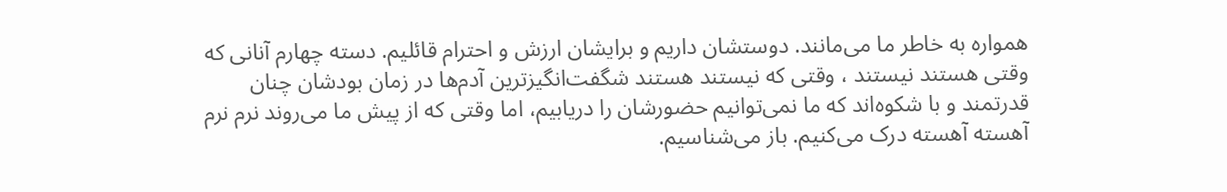همواره به خاطر ما می‌مانند. دوستشان داریم و برایشان ارزش و احترام قائلیم. دسته چهارم آنانی که وقتی هستند نیستند ، وقتی که نیستند هستند شگفت‌انگیزترین آدم‌ها در زمان بودشان چنان قدرتمند و با شکوه‌اند که ما نمی‌توانیم حضورشان را دریابیم، اما وقتی که از پیش ما می‌روند نرم نرم آهسته آهسته درک می‌کنیم. باز می‌شناسیم.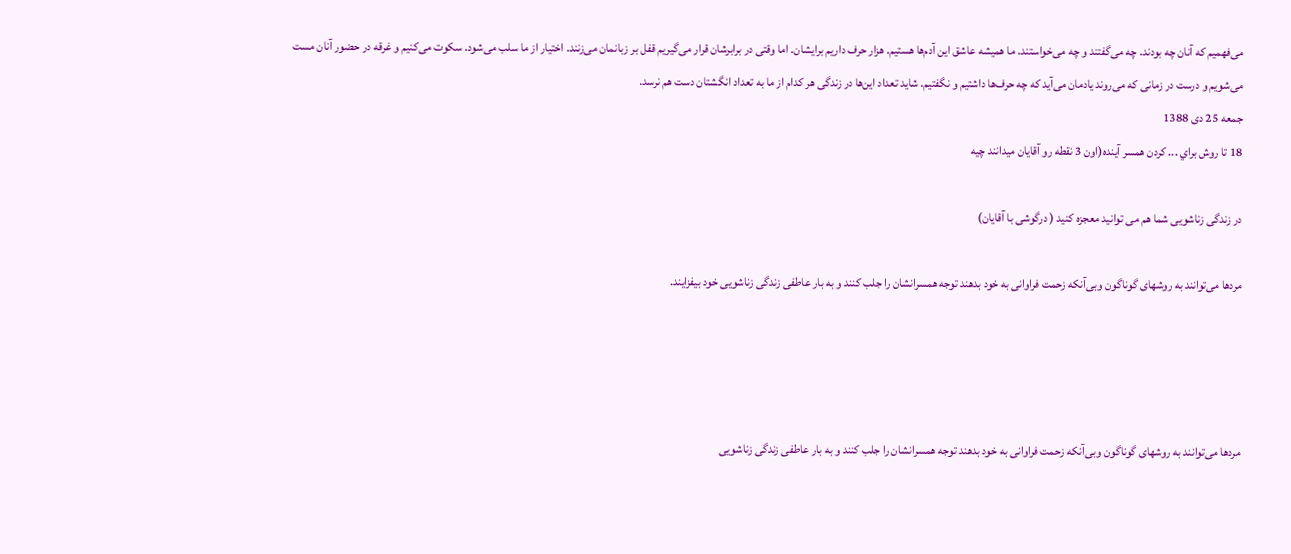می‌فهمیم که آنان چه بودند. چه می‌گفتند و چه می‌خواستند. ما همیشه عاشق این آدم‌ها هستیم. هزار حرف داریم برایشان. اما وقتی در برابرشان قرار می‌گیریم قفل بر زبانمان می‌زنند. اختیار از ما سلب می‌شود. سکوت می‌کنیم و غرقه در حضور آنان مست می‌شویم و درست در زمانی که می‌روند یادمان می‌آید که چه حرف‌ها داشتیم و نگفتیم. شاید تعداد این‌ها در زندگی هر کدام از ما به تعداد انگشتان دست هم نرسد.
جمعه 25 دی 1388
18 تا روش براي ... كردن همسر آينده(اون 3 نقطه رو آقايان ميدانند چيه

در زندگی زناشویی شما هم می توانید معجزه کنید ( درگوشی با آقایان)

مردها می‌توانند به‌ روشهای‌ گوناگون‌ وبی‌آنکه‌ زحمت‌ فراوانی‌ به‌ خود بدهند توجه‌ همسرانشان‌ را جلب‌ کنند و به بار عاطفی زندگی زناشویی خود بیفزایند.




مردها می‌توانند به‌ روشهای‌ گوناگون‌ وبی‌آنکه‌ زحمت‌ فراوانی‌ به‌ خود بدهند توجه‌ همسرانشان‌ را جلب‌ کنند و به بار عاطفی زندگی زناشویی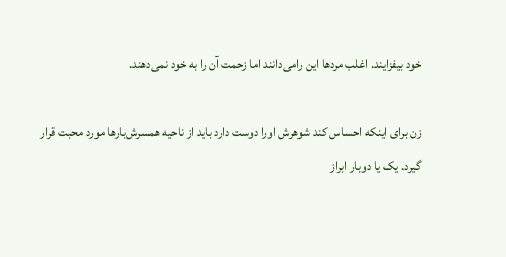خود بیفزایند. اغلب‌ مردها این‌ رامی‌دانند اما زحمت‌ آن‌ را به‌ خود نمی‌دهند.

زن‌ برای‌ اینکه‌ احساس‌ کند شوهرش‌ اورا دوست‌ دارد باید از ناحیه‌ همسرش‌بارها مورد محبت‌ قرار گیرد. یک‌ یا دوبار ابراز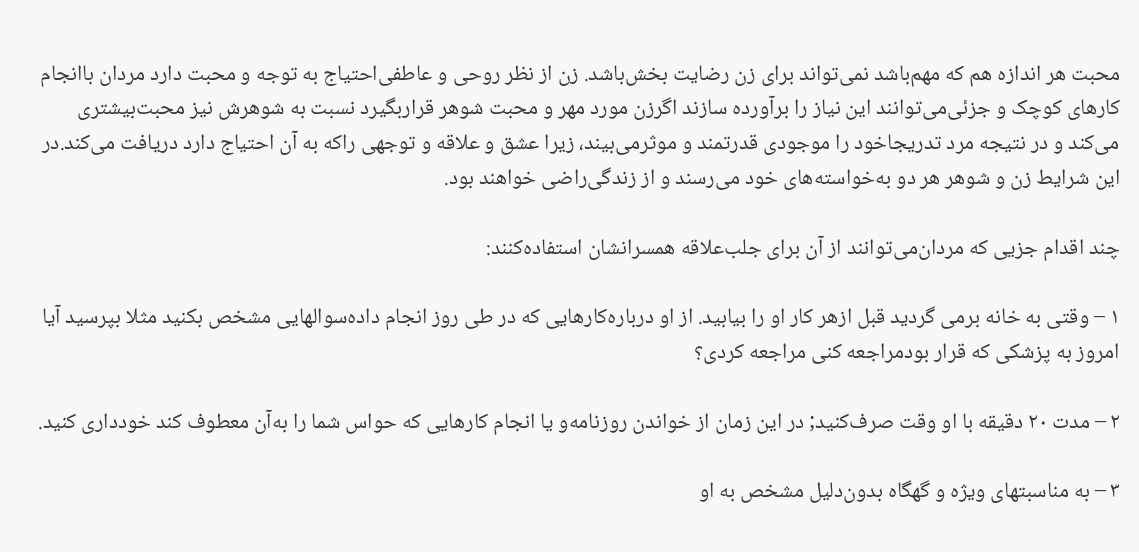محبت‌ هر اندازه‌ هم‌ که‌ مهم‌باشد نمی‌تواند برای‌ زن‌ رضایت‌ بخش‌باشد. زن‌ از نظر روحی‌ و عاطفی‌احتیاج‌ به‌ توجه‌ و محبت‌ دارد مردان‌ باانجام‌ کارهای‌ کوچک‌ و جزئی‌می‌توانند این‌ نیاز را برآورده‌ سازند اگرزن‌ مورد مهر و محبت‌ شوهر قراربگیرد نسبت‌ به‌ شوهرش‌ نیز محبت‌بیشتری‌ می‌کند و در نتیجه‌ مرد تدریجاخود را موجودی‌ قدرتمند و موثرمی‌بیند، زیرا عشق‌ و علاقه‌ و توجهی‌ راکه‌ به‌ آن‌ احتیاج‌ دارد دریافت‌ می‌کند.در این‌ شرایط زن‌ و شوهر هر دو به‌خواسته‌های‌ خود می‌رسند و از زندگی‌راضی‌ خواهند بود.

چند اقدام‌ جزیی‌ که‌ مردان‌می‌توانند از آن‌ برای‌ جلب‌علاقه‌ همسرانشان‌ استفاده‌کنند:

۱ – وقتی‌ به‌ خانه‌ برمی‌ گردید قبل‌ ازهر کار او را بیابید. از او درباره‌کارهایی‌ که‌ در طی‌ روز انجام‌ داده‌سوالهایی‌ مشخص‌ بکنید مثلا بپرسید آیا امروز به‌ پزشکی‌ که‌ قرار بودمراجعه‌ کنی‌ مراجعه‌ کردی‌؟

۲ – مدت‌ ۲۰ دقیقه‌ با او وقت‌ صرف‌کنید; در این‌ زمان‌ از خواندن‌ روزنامه‌و یا انجام‌ کارهایی‌ که‌ حواس‌ شما را به‌آن‌ معطوف‌ کند خودداری‌ کنید.

۳ – به‌ مناسبتهای‌ ویژه‌ و گهگاه‌ بدون‌دلیل‌ مشخص‌ به‌ او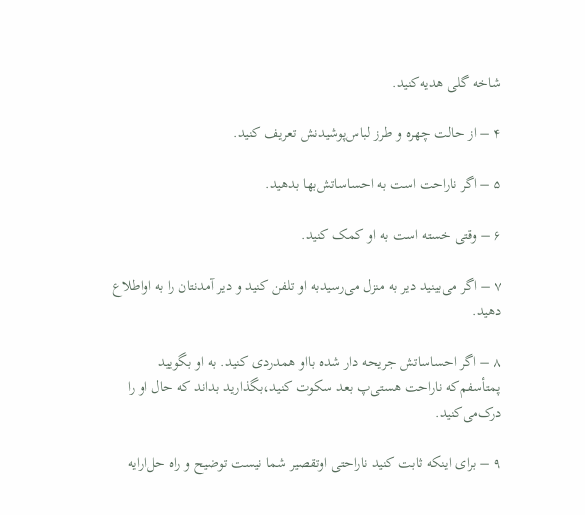شاخه‌ گلی‌ هدیه‌کنید.

۴ – از حالت‌ چهره‌ و طرز لباس‌پوشیدنش‌ تعریف‌ کنید.

۵ – اگر ناراحت‌ است‌ به‌ احساساتش‌بها بدهید.

۶ – وقتی‌ خسته‌ است‌ به‌ او کمک‌ کنید.

۷ – اگر می‌بینید دیر به‌ منزل‌ می‌رسیدبه‌ او تلفن‌ کنید و دیر آمدنتان‌ را به‌ اواطلاع‌ دهید.

۸ – اگر احساساتش‌ جریحه‌ دار شده‌ بااو همدردی‌ کنید. به‌ او بگویید پمتأسفم‌که‌ ناراحت‌ هستی‌پ بعد سکوت‌ کنید،بگذارید بداند که‌ حال‌ او را درک‌می‌کنید.

۹ – برای‌ اینکه‌ ثابت‌ کنید ناراحتی‌ اوتقصیر شما نیست‌ توضیح‌ و راه‌ حل‌ارایه‌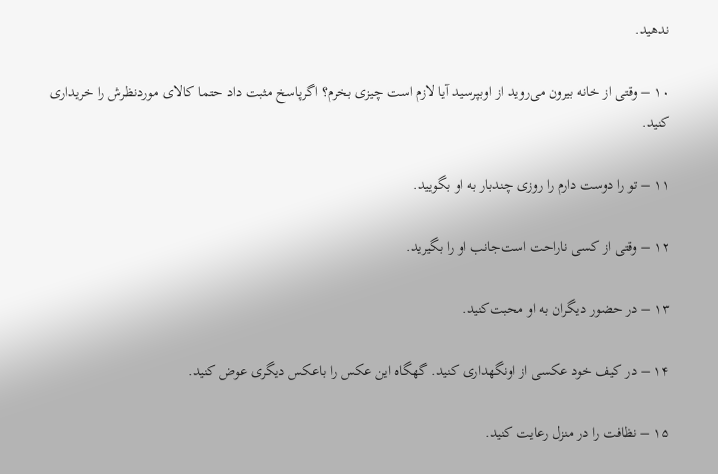ندهید.

۱۰ – وقتی‌ از خانه‌ بیرون‌ می‌روید از اوبپرسید آیا لازم‌ است‌ چیزی‌ بخرم‌؟ اگرپاسخ‌ مثبت‌ داد حتما کالای‌ موردنظرش‌ را خریداری‌ کنید.

۱۱ – تو را دوست‌ دارم‌ را روزی‌ چندبار به‌ او بگویید.

۱۲ – وقتی‌ از کسی‌ ناراحت‌ است‌جانب‌ او را بگیرید.

۱۳ – در حضور دیگران‌ به‌ او محبت‌کنید.

۱۴ – در کیف‌ خود عکسی‌ از اونگهداری‌ کنید. گهگاه‌ این‌ عکس‌ را باعکس‌ دیگری‌ عوض‌ کنید.

۱۵ – نظافت‌ را در منزل‌ رعایت‌ کنید.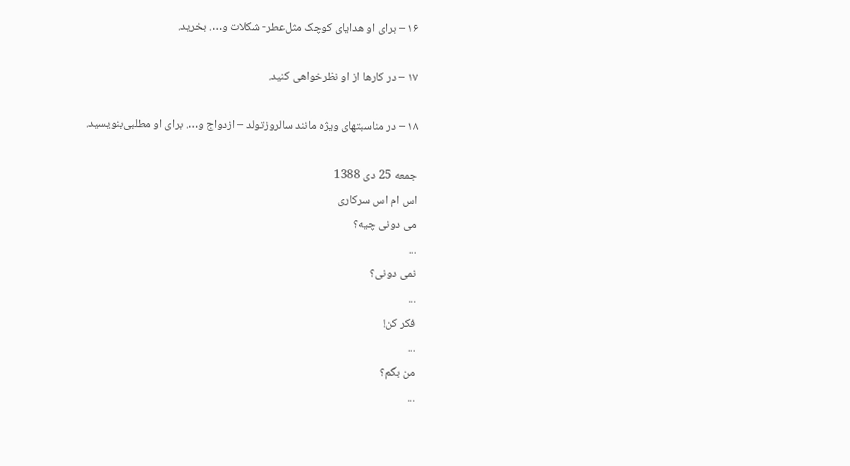۱۶ – برای‌ او هدایای‌ کوچک‌ مثل‌عطر- شکلات‌ و…. بخرید.

۱۷ – در کارها از او نظرخواهی‌ کنید.

۱۸ – در مناسبتهای‌ ویژه‌ مانند سالروزتولد – ازدواج‌ و…. برای‌ او مطلبی‌بنویسید.

جمعه 25 دی 1388
اس ام اس سرکاری
می دونی چیه؟
...
نمی دونی؟
...
فکر کن!
...
من بگم؟
...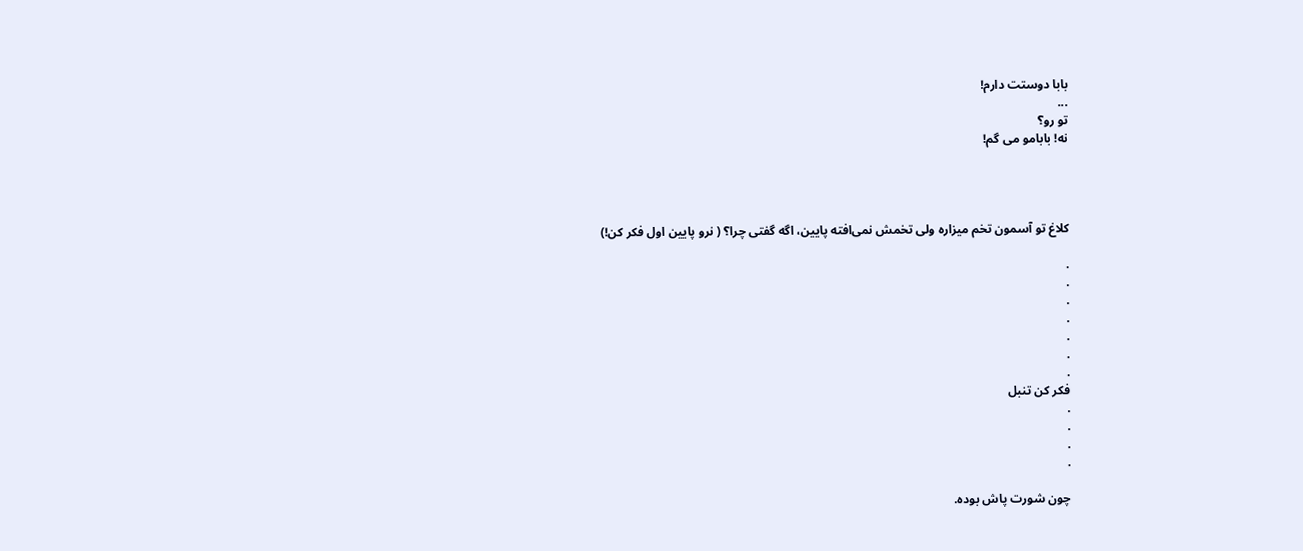بابا دوستت دارم!
...
تو رو؟
نه! بابامو می گم!




کلاغ تو آسمون تخم میزاره ولی تخمش نمی‌افته پایین، اگه گفتی چرا؟ ( نرو پایین اول فکر کن!)

.
.
.
.
.
.
.
فکر کن تنبل
.
.
.
.

چون شورت پاش بوده.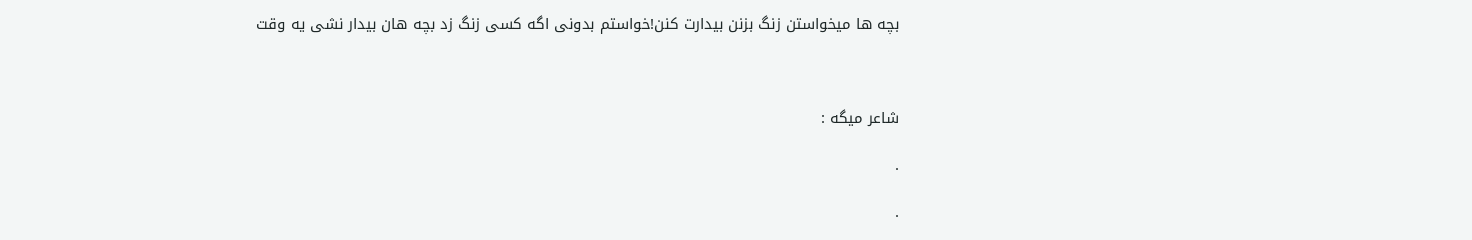بچه ها میخواستن زنگ بزنن بیدارت کنن!خواستم بدونی اگه کسی زنگ زد بچه هان بیدار نشی یه وقت



شاعر میگه :

.

.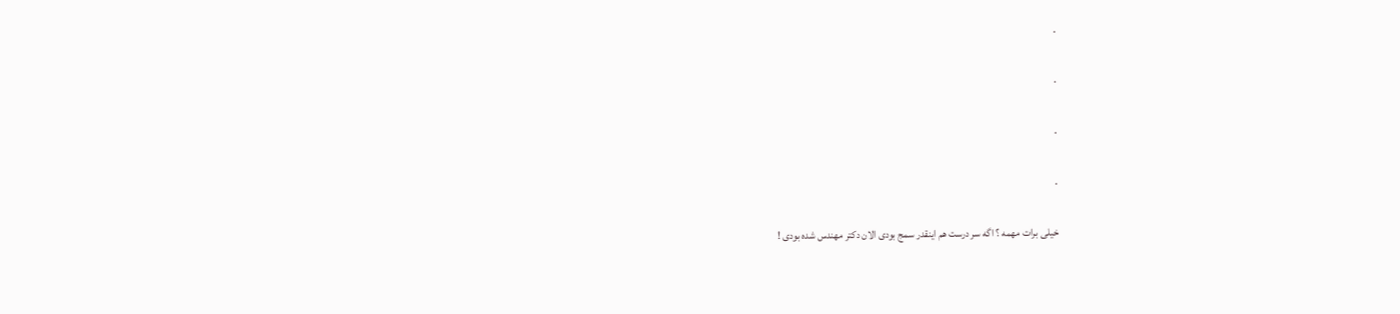.

.

.

.

خیلی برات مهمه ؟ اگه سر درست هم اینقدر سمج بودی الان دکتر مهندس شده بودی !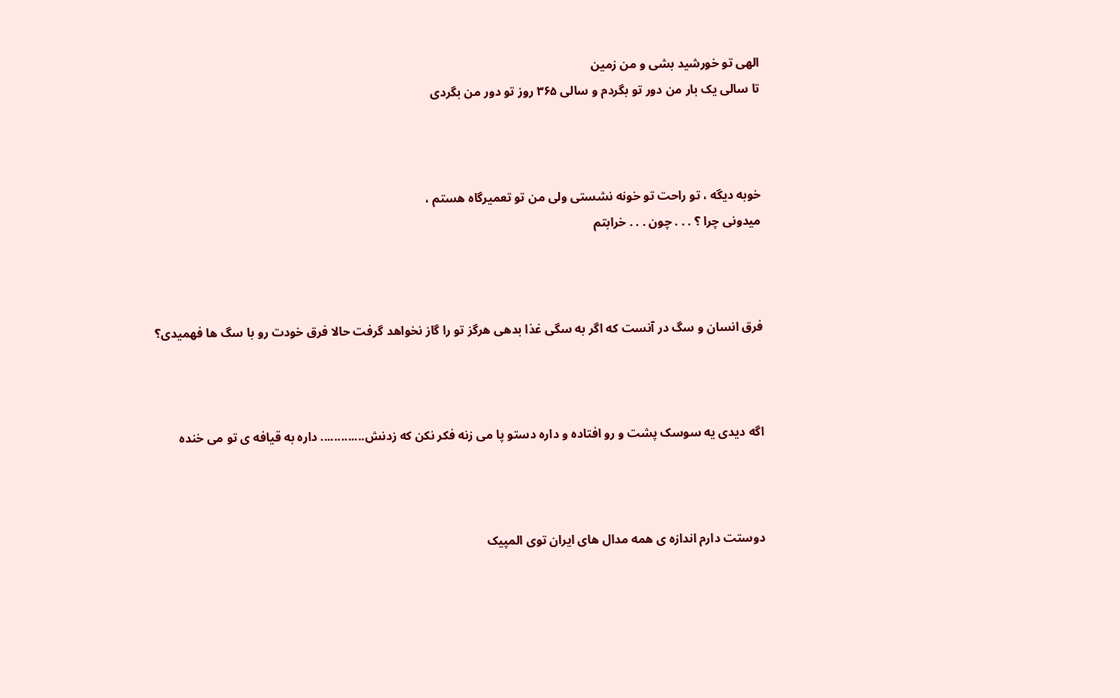الهی تو خورشید بشی و من زمین
تا سالی یک بار من دور تو بگردم و سالی ۳۶۵ روز تو دور من بگردی



خوبه دیگه ، تو راحت تو خونه نشستی ولی من تو تعمیرگاه هستم ،
میدونی چرا ؟ . . . چون . . . خرابتم



فرق انسان و سگ در آنست که اگر به سگی غذا بدهی هرگز تو را گاز نخواهد گرفت حالا فرق خودت رو با سگ ها فهمیدی؟



اگه دیدی یه سوسک پشت و رو افتاده و داره دستو پا می زنه فکر نکن که زدنش............. داره به قیافه ی تو می خنده



دوستت دارم اندازه ی همه مدال های ایران توی المپیک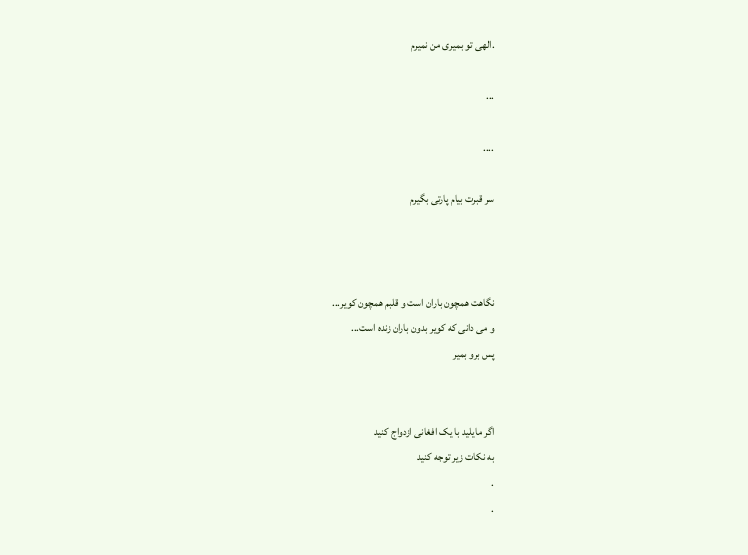.الهی تو بمیری من نمیرم

...

....

سر قبرت بیام پارتی بگیرم



نگاهت همچون باران است و قلبم همچون کویر...
و می دانی که کویر بدون باران زنده است...
پس برو بمیر


اگر مایلید با یک افغانی ازدواج کنید
به نکات زیر توجه کنید
.
.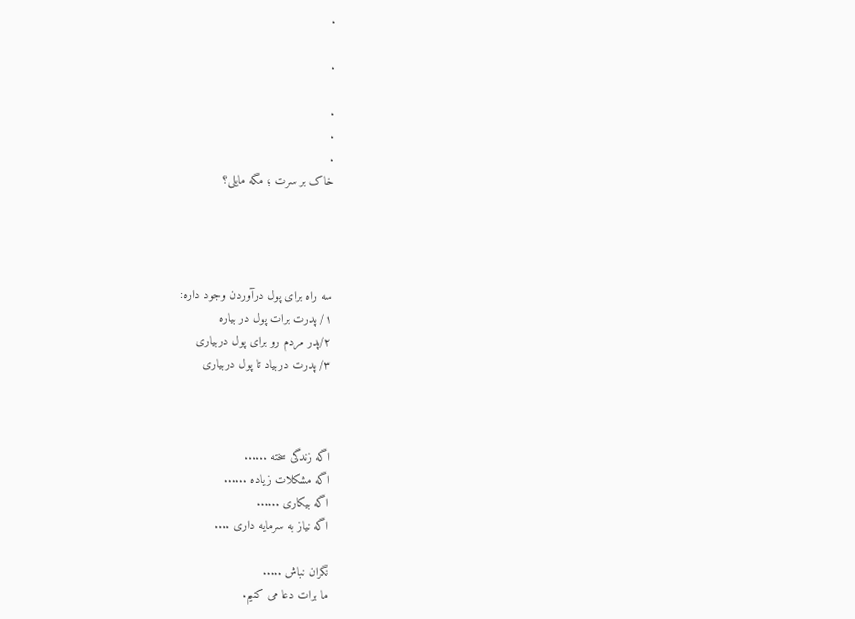.

.

.
.
.
خاک بر سرت ؛ مگه مایلی؟




سه راه برای پول درآوردن وجود داره:
۱/ پدرت برات پول در بیاره
۲/پدر مردم رو برای پول دربیاری
۳/ پدرت دربیاد تا پول دربیاری



اگه زندگی سخته ......
اگه مشکلات زیاده ......
اگه بیکاری ......
اگه نیاز به سرمایه داری ....

نگران نباش .....
ما برات دعا می کنیم.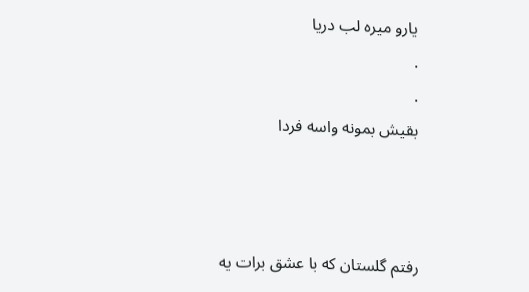یارو میره لب دریا
.
.
بقیش بمونه واسه فردا



رفتم گلستان که با عشق برات یه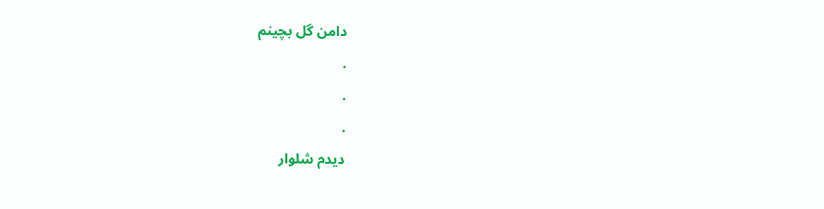دامن گل بچینم
.
.
.
دیدم شلوار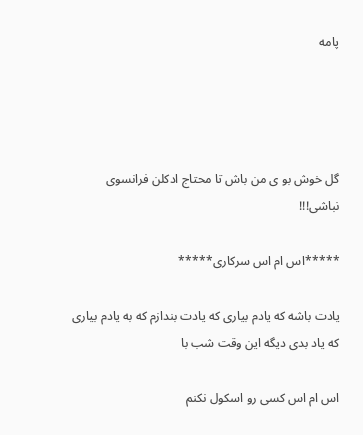پامه




گل خوش بو ی من باش تا محتاج ادکلن فرانسوی نباشی!!!

*****اس ام اس سرکاری*****

یادت باشه که یادم بیاری که یادت بندازم که به یادم بیاری که یاد بدی دیگه این وقت شب با

اس ام اس کسی رو اسکول نکنم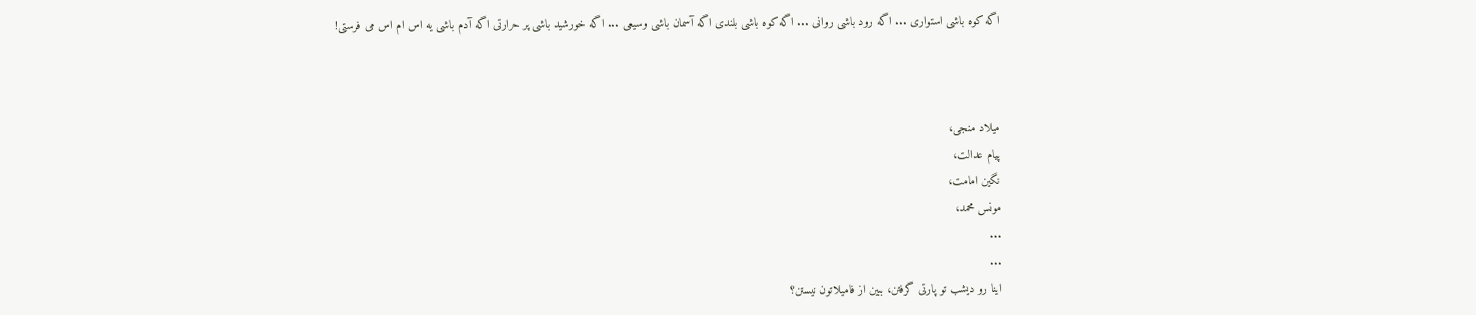اگه کوه باشی استواری ... اگه رود باشی روانی ... اگه کوه باشی بلندی اگه آسمان باشی وسیعی ... اگه خورشید باشی پر حرارتی اگه آدم باشی یه اس ام اس می فرستی!



میلاد منجى،
پیام عدالت،
نگین امامت،
مونس محمد،
...
...
اینا رو دیشب تو پارتى گرفتن، ببین از فامیلاتون نیستن؟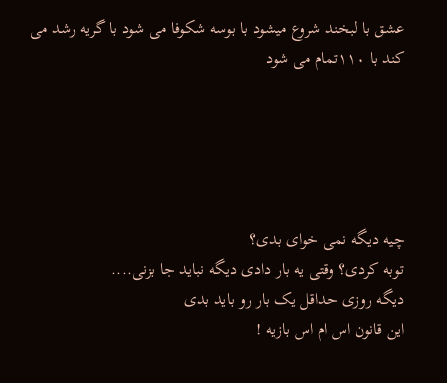عشق با لبخند شروع میشود با بوسه شکوفا می شود با گریه رشد می کند با ۱۱۰تمام می شود





چیه دیگه نمی خوای بدی؟
توبه کردی؟ وقتی یه بار دادی دیگه نباید جا بزنی....
دیگه روزی حداقل یک بار رو باید بدی
این قانون اس ام اس بازیه !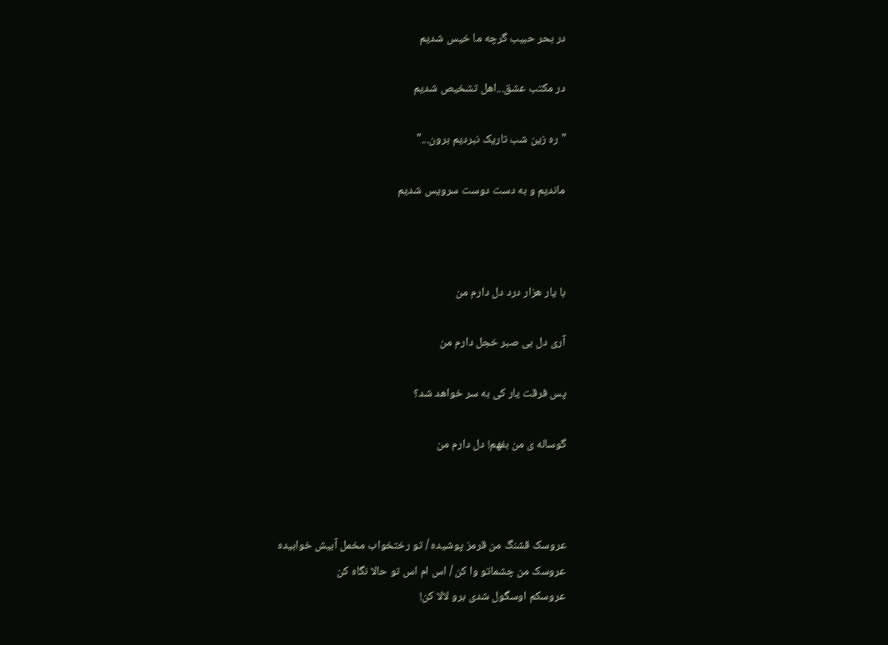در بحر حبیب گرچه ما خیس شدیم

در مکتب عشق...اهل تشخیص شدیم

"ره زین شب تاریک نبردیم برون..."

ماندیم و به دست دوست سرویس شدیم



با یار هزار درد دل دارم من

آری دل بی صبر خجل دارم من

پس فرقت یار کی به سر خواهد شد؟

گوساله ی من بفهم! دل دارم من



عروسک قشنگ من قرمز پوشیده / تو رختخواب مخمل آبیش خوابیده
عروسک من چشماتو وا کن / اس ام اس تو حالا نگاه کن
عروسکم اوسگول شدی برو لالا کن!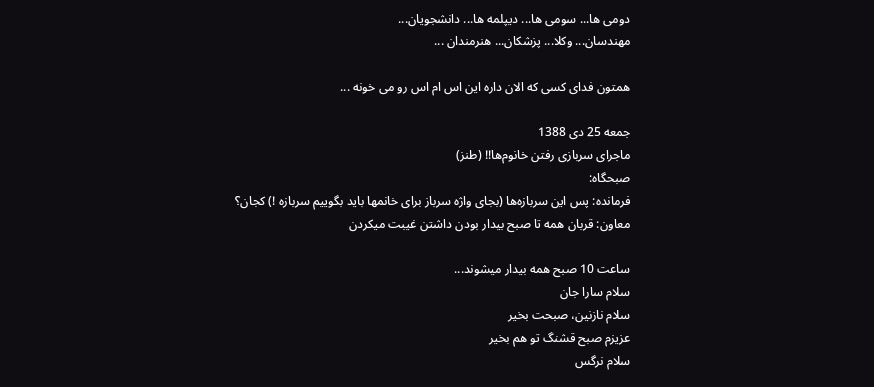دومی ها... سومی ها... دیپلمه ها... دانشجویان...
مهندسان... وکلا... پزشکان... هنرمندان ...

همتون فدای کسی که الان داره این اس ام اس رو می خونه ...

جمعه 25 دی 1388
ماجرای سربازی رفتن خانوم‌ها!! (طنز)
صبحگاه:
فرمانده: پس این سربازه‌ها (بجای واژه سرباز برای خانمها باید بگوییم سربازه !) کجان؟
معاون: قربان همه تا صبح بیدار بودن داشتن غیبت میکردن

ساعت 10 صبح همه بیدار میشوند...
سلام سارا جان
سلام نازنین، صبحت بخیر
عزیزم صبح قشنگ تو هم بخیر
سلام نرگس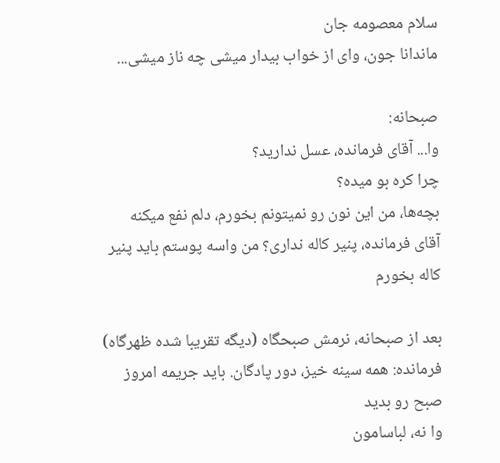سلام معصومه جان
ماندانا جون، وای از خواب بیدار میشی چه ناز میشی...

صبحانه:
وا... آقای فرمانده، عسل ندارید؟
چرا کره بو میده؟
بچه‌ها، من این نون رو نمیتونم بخورم، دلم نفع میکنه
آقای فرمانده، پنیر کاله نداری؟ من واسه پوستم باید پنیر کاله بخورم

بعد از صبحانه، نرمش صبحگاه (دیگه تقریبا شده ظهرگاه)
فرمانده: همه سینه خیز، دور پادگان. باید جریمه امروز صبح رو بدید
وا نه، لباسامون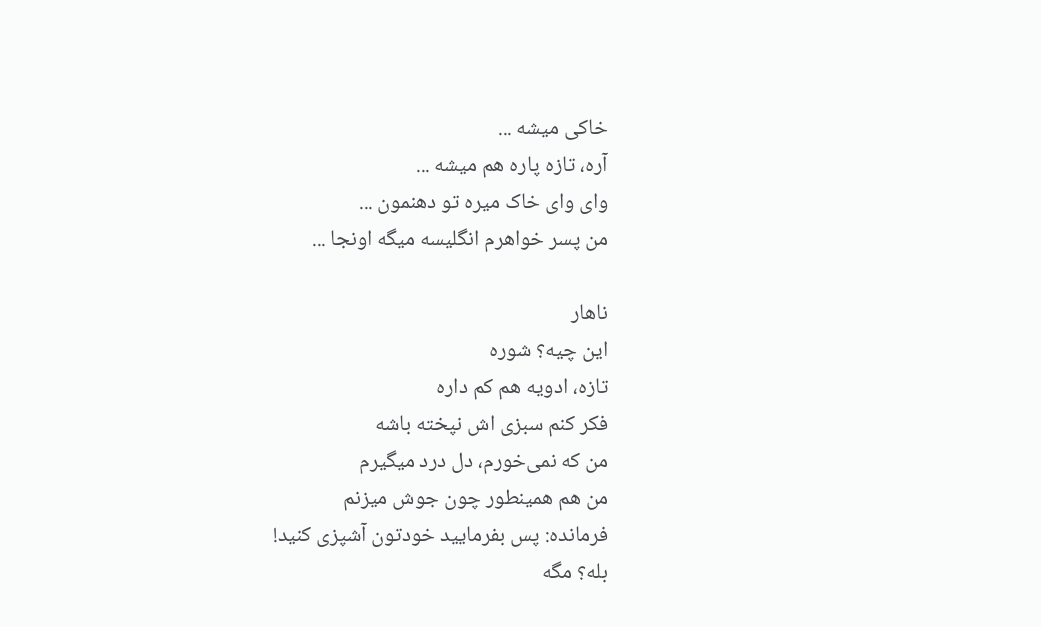خاکی میشه ...
آره، تازه پاره هم میشه ...
وای وای خاک میره تو دهنمون ...
من پسر خواهرم انگلیسه میگه اونجا ...

ناهار
این چیه؟ شوره
تازه، ادویه هم کم داره
فکر کنم سبزی اش نپخته باشه
من که نمی‌خورم، دل درد میگیرم
من هم همینطور چون جوش میزنم
فرمانده: پس بفرمایید خودتون آشپزی کنید!
بله؟ مگه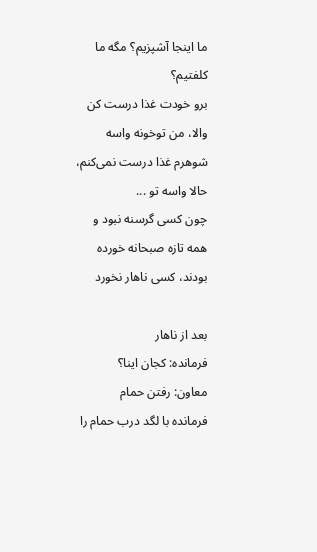ما اینجا آشپزیم؟ مگه ما کلفتیم؟
برو خودت غذا درست کن
والا، من توخونه واسه شوهرم غذا درست نمی‌کنم، حالا واسه تو ...
چون کسی گرسنه نبود و همه تازه صبحانه خورده بودند، کسی ناهار نخورد

بعد از ناهار
فرمانده: کجان اینا؟
معاون: رفتن حمام
فرمانده با لگد درب حمام را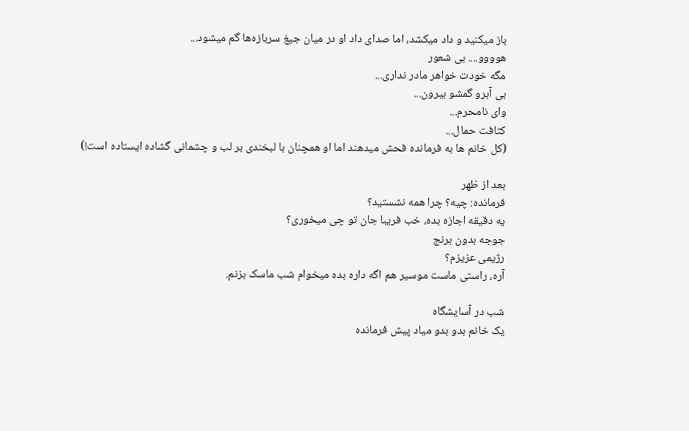باز میکنید و داد میکشد، اما صدای داد او در میان جیغ سربازه‌ها گم میشود...
هوووو.... بی شعور
مگه خودت خواهر مادر نداری...
بی آبرو گمشو بیرون...
وای نامحرم...
کثافت حمال...
(کل خانم ها به فرمانده فحش میدهند اما او همچنان با لبخندی بر لب و چشمانی گشاده ایستاده است!)

بعد از ظهر
فرمانده: چیه؟ چرا همه نشستید؟
یه دقیقه اجازه بده، خب فریبا جان تو چی میخوری؟
جوجه بدون برنج
رژیمی عزیزم؟
آره، راستی ماست موسیر هم اگه داره بده میخوام شب ماسک بزنم.

شب در آسایشگاه
یک خانم بدو بدو میاد پیش فرمانده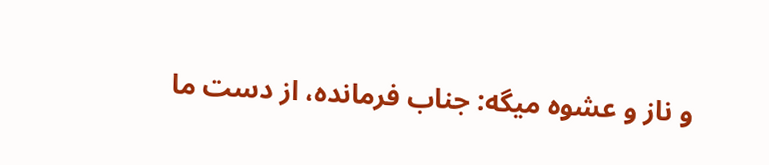و ناز و عشوه میگه: جناب فرمانده، از دست ما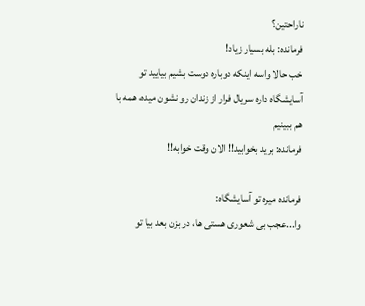ناراحتین؟
فرمانده: بله بسیار زیاد!
خب حالا واسه اینکه دوباره دوست بشیم بیایید تو آسایشگاه داره سریال فرار از زندان رو نشون میده، همه با هم ببینیم
فرمانده: برید بخوابید!! الان وقت خوابه!!

فرمانده میره تو آسایشگاه:
وا...عجب بی شعوری هستی ها، در بزن بعد بیا تو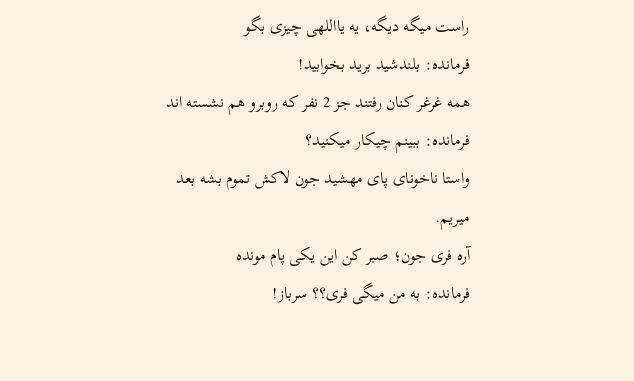راست میگه دیگه، یه یااللهی چیزی بگو
فرمانده: بلندشید برید بخوابید!
همه غرغر کنان رفتند جز 2 نفر که روبرو هم نشسته اند
فرمانده: ببینم چیکار میکنید؟
واستا ناخونای پای مهشید جون لاکش تموم بشه بعد میریم.
آره فری جون؛ صبر کن این یکی پام مونده
فرمانده: به من میگی فری؟؟ سرباز!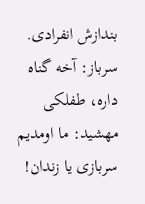بندازش انفرادی.
سرباز: آخه گناه داره، طفلکی
مهشید: ما اومدیم سربازی یا زندان!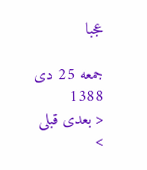عجبا

جمعه 25 دی 1388
< بعدی قبلی >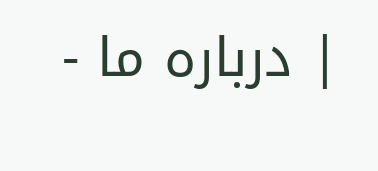| درباره ما -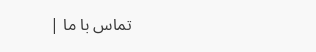تماس با ما |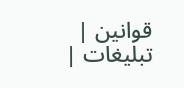قوانین | تبلیغات |